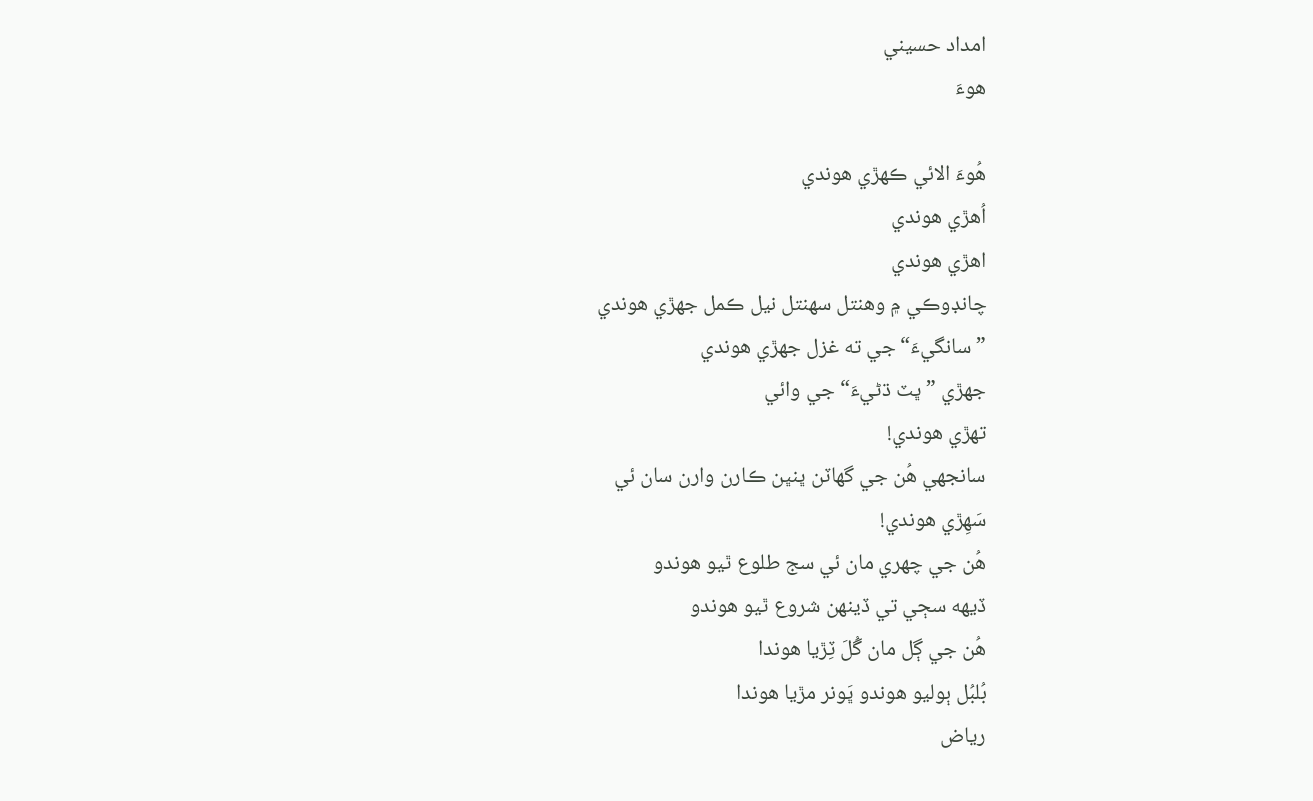امداد حسيني
ھوءَ

ھُوءَ الائي ڪھڙي ھوندي
اُھڙي ھوندي
اھڙي ھوندي
چانڊوڪي ۾ وھنتل سھنتل نيل ڪمل جھڙي ھوندي
”سانگيءَ“ جي ته غزل جھڙي ھوندي
جھڙي ”ڀٽ ڌڻيءَ“ جي وائي
تھڙي ھوندي!
سانجهي ھُن جي گهاٽن ڀنڀن ڪارن وارن سان ئي
سَھِڙي ھوندي!
ھُن جي چھري مان ئي سج طلوع ٿيو ھوندو
ڏيھه سڄي تي ڏينھن شروع ٿيو ھوندو
ھُن جي ڳل مان گُلَ ٽِڙيا ھوندا
بُلبُل ٻوليو ھوندو ڀَونر مڙيا ھوندا
رياض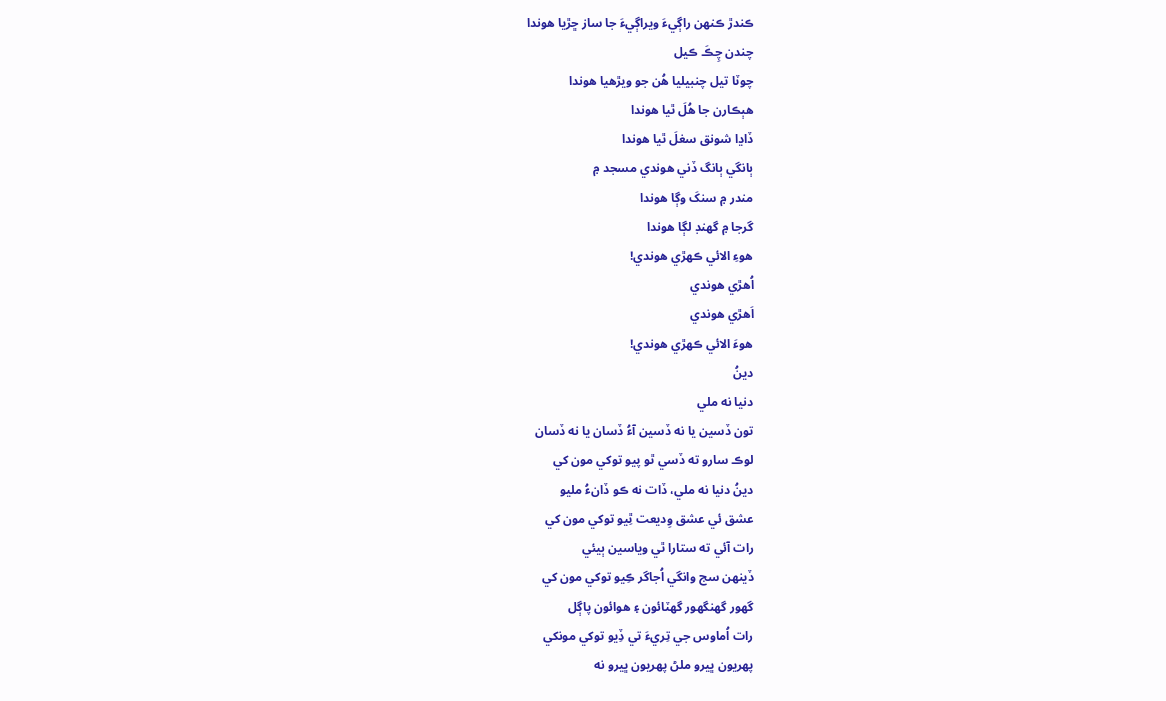ڪندڙ ڪنھن راڳيءَ ويراڳيءَ جا ساز ڇڙيا ھوندا
چندن چِڪَ ڪيل
چوٽا تيل چنبيليا ھُن جو ويڙھيا ھوندا
ھٻڪارن جا ھُلَ ٿيا ھوندا
ڏاڍا شونق سغلَ ٿيا ھوندا
ٻانگي ٻانگ ڏني ھوندي مسجد ۾
مندر ۾ سنکَ وڳا ھوندا
گرجا ۾ گهنڊ لڳا ھوندا
ھوءِ الائي ڪھڙي ھوندي!
اُھڙي ھوندي
اَھڙي ھوندي
ھوءَ الائي ڪھڙي ھوندي!
دينُ
دنيا نه ملي
تون ڏسين يا نه ڏسين آءُ ڏسان يا نه ڏسان
لوڪ سارو ته ڏسي ٿو پيو توکي مون کي
دينُ دنيا نه ملي، ڏات نه ڪو ڏانءُ مليو
عشق ئي عشق وِديعت ٿِيو توکي مون کي
رات آئي ته ستارا ٿي وياسين ٻيئي
ڏينھن سج وانگي اُجاگر ڪِيو توکي مون کي
گهور گھنگهور گهٽائون ۽ ھوائون پاڳل
رات اُماوس جي تِريءَ تي ڏِيو توکي مونکي
پھريون ڀيرو ملڻ پھريون ڀيرو نه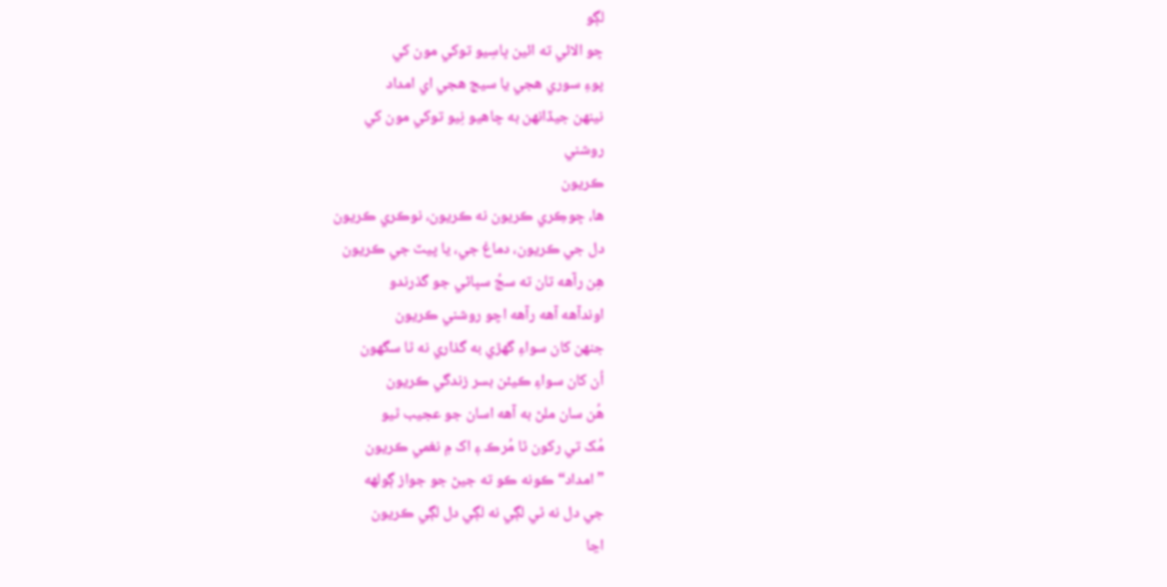لڳو
ڇو الائي ته ائين ڀاسِيو توکي مون کي
پوءِ سوري ھجي يا سيڄ ھجي اي امداد
نينھن جيڏانھن به چاھيو نِيو توکي مون کي
روشني
ڪريون
ھا، ڇوڪِري ڪريون نه ڪريون، نوڪري ڪريون
دل جي ڪريون، دماغ جي، يا پيٽ جي ڪريون
ھِن رآھه تان ته سجُ سڀاڻي جو گذرندو
اوندآھه آھه رآھه اچو روشني ڪريون
جنھن کان سواءِ گهڙي به گذاري نه ٿا سگهون
اُن کان سواءِ ڪيئن بسر زندگي ڪريون
ھُن سان ملڻ به آھه اسان جو عجيب ٿيو
مُک تي رکون ٿا مُرڪ ۽ اک ۾ نغمي ڪريون
”امداد“ ڪونه ڪو ته جيڻ جو جواز ڳولھه
جي دل نه ٿي لڳي نه لڳي دل لڳي ڪريون
اڃا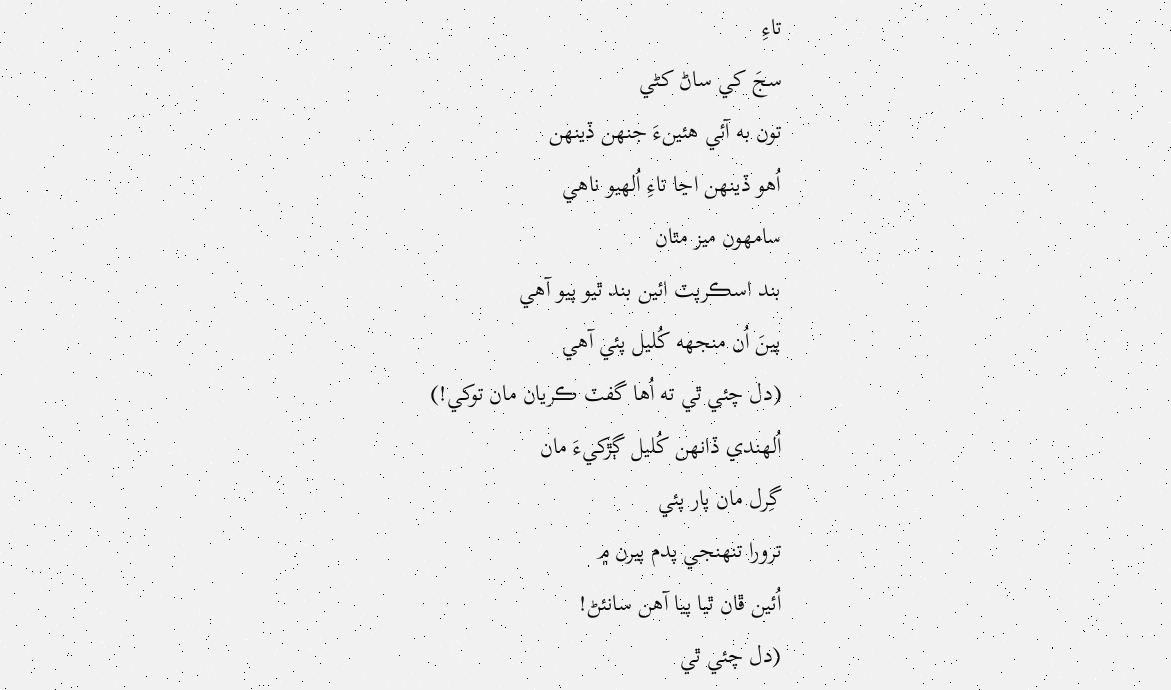تاءِ
سجَ کي ساڻ کڻي
تون به آئي ھئينءَ جنھن ڏينھن
اُھو ڏينھن اڃا تاءِ اُلھيو ناھي
سامھون ميز مٿان
بند اسڪرپٽ ائين بند ٿيو پيو آھي
پينَ اُن منجهه کُليل پئي آھي
(دل چئي ٿي ته اُھا گفٽ ڪريان مان توکي!)
اُلھندي ڏانھن کُليل ڳڙکيءَ مان
گِرل مان پار پئي
ترورا تنھنجي پدم پيرن ۾
اُئين ڦان ٿيا پيا آھن سانئڻ!
(دل چئي ٿي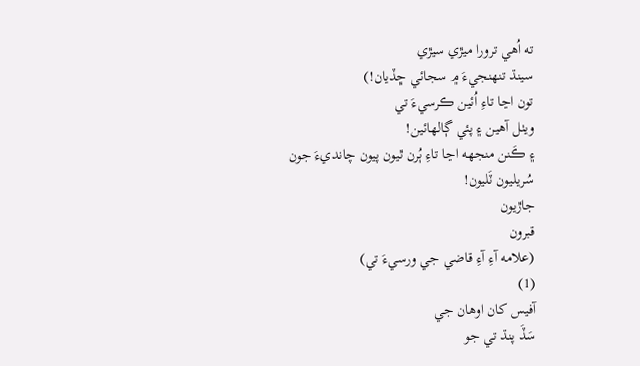ته اُھي ترورا ميڙي سيڙي
سينڌ تنھنجيءَ ۾ سجائي ڇڏيان!)
تون اڃا تاءِ اُئين ڪرسيءَ تي
ويٺل آھين ۽ پئي ڳالھائين!
۽ ڪَنن منجهه اڃا تاءِ ٻُرن ٿيون پيون چانديءَ جون
سُريليون ٽَليون!
جاڙيون
قبرون
(علامه آءِ آءِ قاضي جي ورسيءَ تي)
(1)
آفيس کان اوھان جي
سَڏَ پنڌ تي جو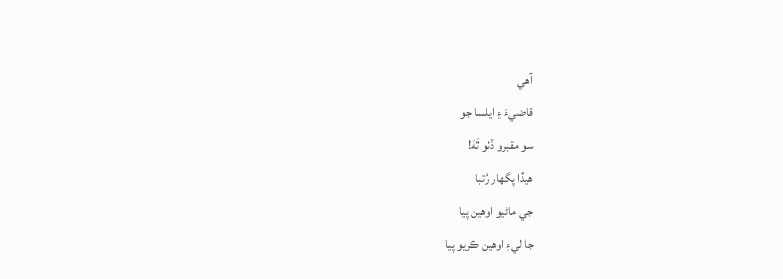آھي
قاضيءَ ۽ ايلسا جو
سو مقبرو ڏٺو ٿَهَ!
ھيڏا پگھار رُتبا
جي ماڻيو اوھين پيا
جا ليءِ اوھين ڪريو پيا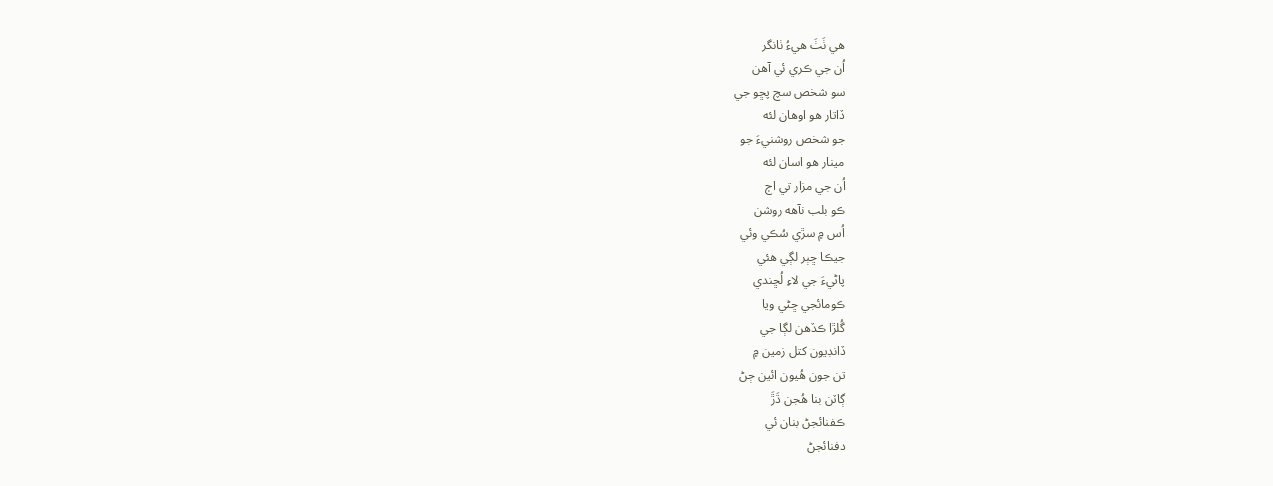ھي ٺَٺَ ھيءُ ٺانگر
اُن جي ڪري ئي آھن
سو شخص سچ پڇو جي
ڏاتار ھو اوھان لئه
جو شخص روشنيءَ جو
مينار ھو اسان لئه
اُن جي مزار تي اڄ
ڪو بلب نآھه روشن
اُس ۾ سڙي سُڪي وئي
جيڪا ڇٻر لڳي ھئي
پاڻيءَ جي لاءِ لُڇندي
ڪومائجي ڇڻي ويا
گُلڙا ڪڏھن لڳا جي
ڏانڊيون کتل زمين ۾
تن جون ھُيون ائين ڄڻ
ڳاٽن بنا ھُجن ڌَڙَ
ڪفنائجڻ بنان ئي
دفنائجڻ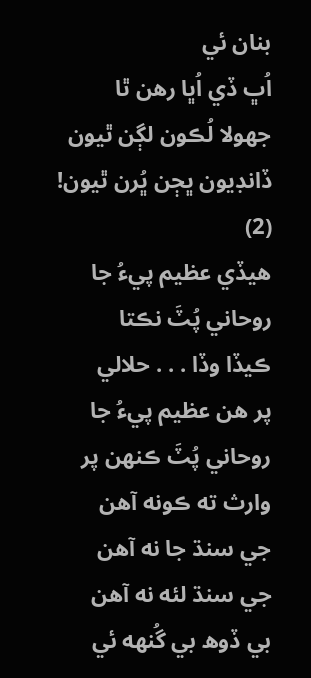بنان ئي
اُڀ ڏي اُڀا رھن ٿا
جهولا لُڪون لڳن ٿيون
ڏانڊيون ڀڄن ڀُرن ٿيون!
(2)
ھيڏي عظيم پيءُ جا
روحاني پُٽَ نڪتا
ڪيڏا وڏا . . . حلالي
پر ھن عظيم پيءُ جا
روحاني پُٽَ ڪنھن پر
وارث ته ڪونه آھن
جي سنڌ جا نه آھن
جي سنڌ لئه نه آھن
بي ڏوھ بي گُنھه ئي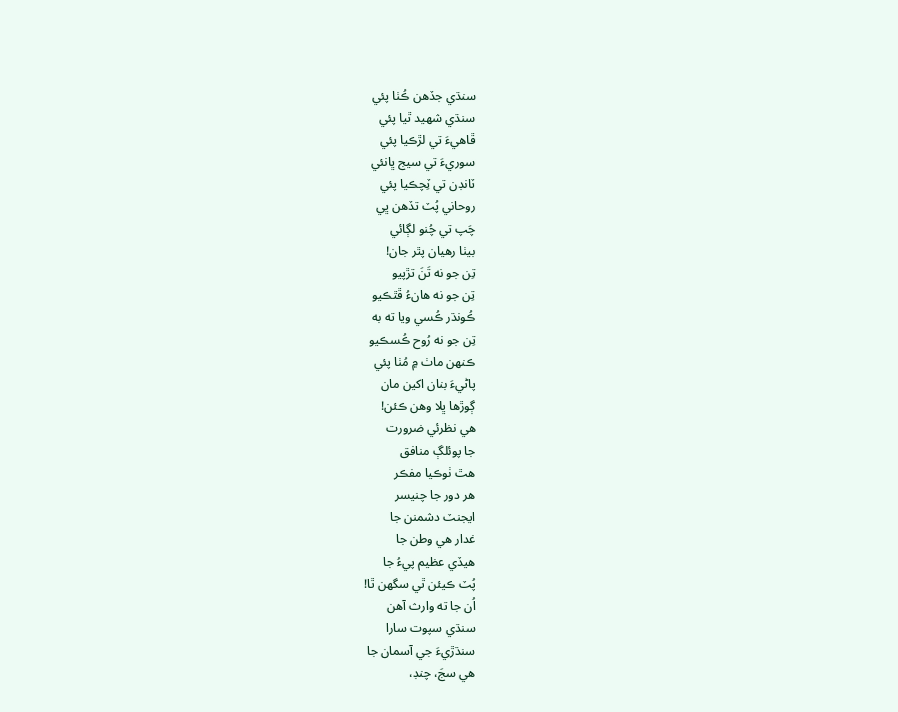سنڌي جڏھن ڪُٺا پئي
سنڌي شھيد ٿيا پئي
ڦاھيءَ تي لڙڪيا پئي
سوريءَ تي سيج ڀانئي
ٽانڊن تي ٽِچڪيا پئي
روحاني پُٽ تڏھن ڀي
چَپ تي چُنو لڳائي
بيٺا رھيان پٿر جان!
تِن جو نه تَنَ تڙپيو
تِن جو نه ھانءُ ڦٿڪيو
ڪُونڌر ڪُسي ويا ته به
تِن جو نه رُوح ڪُسڪيو
ڪنھن ماٺ ۾ مُٺا پئي
پاڻيءَ بنان اکين مان
ڳوڙھا ڀلا وھن ڪئن!
ھي نظرئي ضرورت
جا پوئلڳ منافق
ھٿ ٺوڪيا مفڪر
ھر دور جا چنيسر
ايجنٽ دشمنن جا
غدار ھي وطن جا
ھيڏي عظيم پيءُ جا
پُٽ ڪيئن ٿي سگهن ٿا!
اُن جا ته وارث آھن
سنڌي سپوت سارا
سنڌڙيءَ جي آسمان جا
ھي سجَ، چنڊ،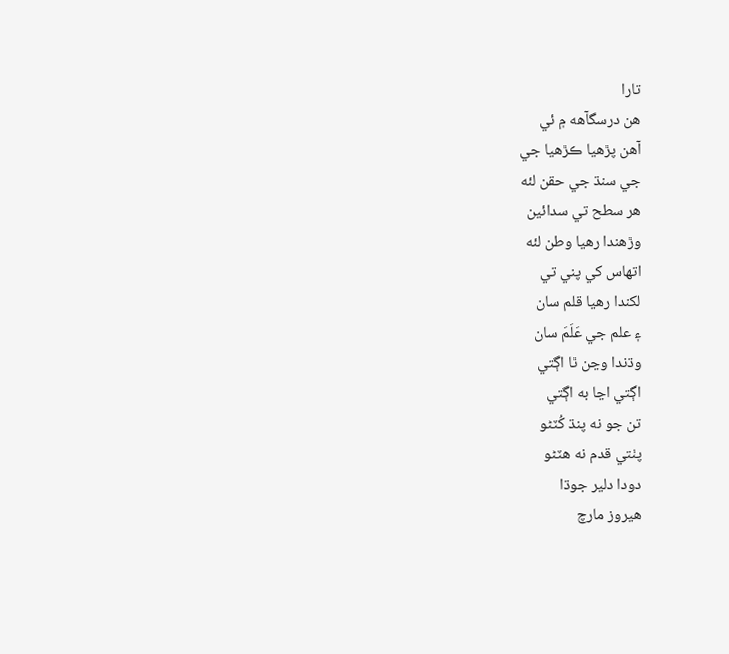تارا
ھن درسگآھه ۾ ئي
آھن پڙھيا ڪڙھيا جي
جي سنڌ جي حقن لئه
ھر سطح تي سدائين
وڙھندا رھيا وطن لئه
اتھاس کي پني تي
لکندا رھيا قلم سان
۽ علم جي عَلَمَ سان
وڌندا وڃن ٿا اڳتي
اڳتي اڃا به اڳتي
تن جو نه پنڌ کُٽڻو
پٺتي قدم نه ھٽڻو
دودا دلير جوڌا
ھيروز مارچ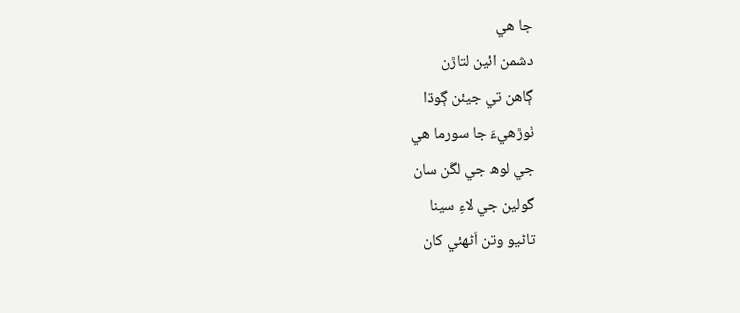جا ھي
دشمن ائين لتاڙن
ڳاھن تي جيئن ڳوڌا
ٺوڙھيءَ جا سورما ھي
جي لوھ جي لڱن سان
گولين جي لاءِ سينا
تاڻيو وتن اَڻھئي کان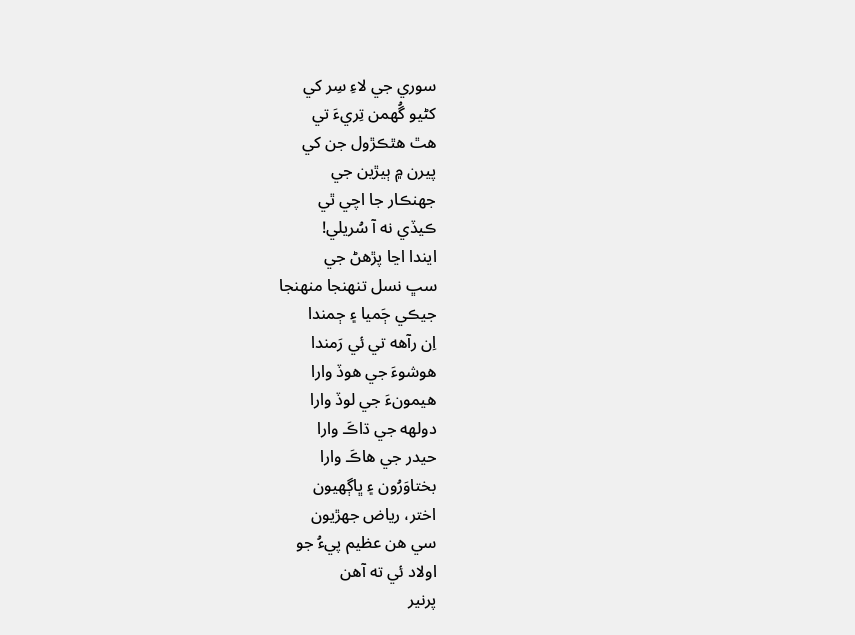سوري جي لاءِ سِر کي
کڻيو گُھمن تِريءَ تي
ھٿ ھٿڪڙول جن کي
پيرن ۾ ٻيڙين جي
جھنڪار جا اچي ٿي
ڪيڏي نه آ سُريلي!
ايندا اڃا پڙھڻ جي
سڀ نسل تنھنجا منھنجا
جيڪي ڄَميا ۽ ڄمندا
اِن رآھه تي ئي رَمندا
ھوشوءَ جي ھوڏ وارا
ھيمونءَ جي لوڏ وارا
دولھه جي ڌاڪَ وارا
حيدر جي ھاڪَ وارا
بختاوَرُون ۽ ڀاڳھيون
اختر، رياض جھڙيون
سي ھن عظيم پيءُ جو
اولاد ئي ته آھن
پرنير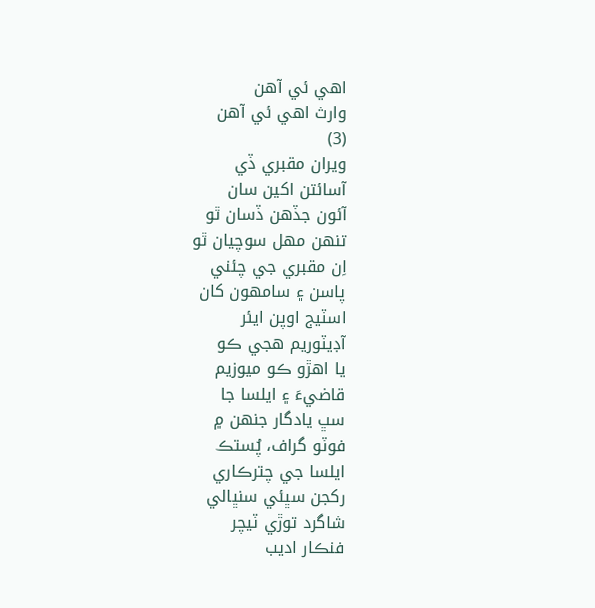اھي ئي آھن
وارث اھي ئي آھن
(3)
ويران مقبري ڏي
آسائتن اکين سان
آئون جڏھن ڏسان ٿو
تنھن مھل سوچيان ٿو
اِن مقبري جي چئني
پاسن ۽ سامھون کان
اسٽيج اوپن ايئر
آڊيٽوريم ھجي ڪو
يا اھڙو ڪو ميوزيم
قاضيءَ ۽ ايلسا جا
سڀ يادگار جنھن ۾
فوٽو گراف، پُستڪ
ايلسا جي چترڪاري
رکجن سڀئي سنڀالي
شاگرد توڙي ٽيچر
فنڪار اديب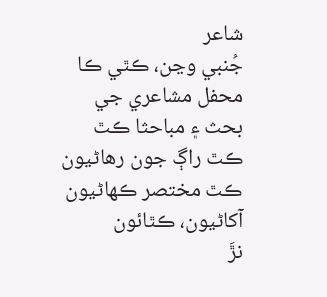شاعر
جُنبي وڃن، ڪٿي ڪا
محفل مشاعري جي
بحث ۽ مباحثا ڪٿ
ڪٿ راڳ جون رھاڻيون
ڪٿ مختصر ڪھاڻيون
آکاڻيون، ڪٿائون
نڙَ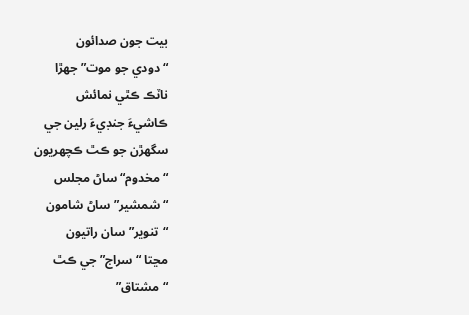بيت جون صدائون
“دودي جو موت” جھڙا
ناٽڪ ڪٿي نمائش
ڪاشيءَ جنڊيءَ رلين جي
سگهڙن جو ڪٿ ڪچھريون
“مخدوم“ساڻ مجلس
“شمشير” ساڻ شامون
“تنوير” سان راتيون
مڃتا “سراج” جي ڪٿ
“مشتاق”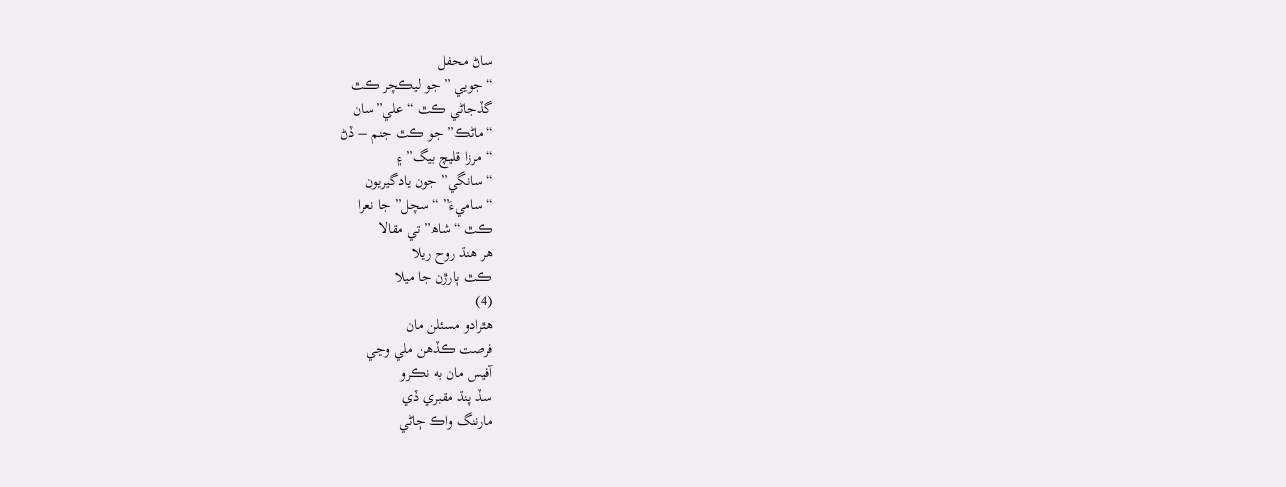ساڻ محفل
“جويي ” جو ليڪچر ڪٿ
گڏجاڻي ڪٿ “علي”سان
“ماڻڪ” جو ڪٿ جنم – ڏڻ
“مرزا قليچ بيگ” ۽
“سانگي” جون يادگيريون
“ساميءَ” “سچل” جا نعرا
ڪٿ “شاھ” تي مقالا
ھر ھنڌ روح ريلا
ڪٿ ٻارڙن جا ميلا
(4)
ھٿرادو مسئلن مان
فرصت ڪڏھن ملي وڃي
آفيس مان به نڪرو
سڏ پنڌ مقبري ڏي
مارننگ واڪ ڄاڻي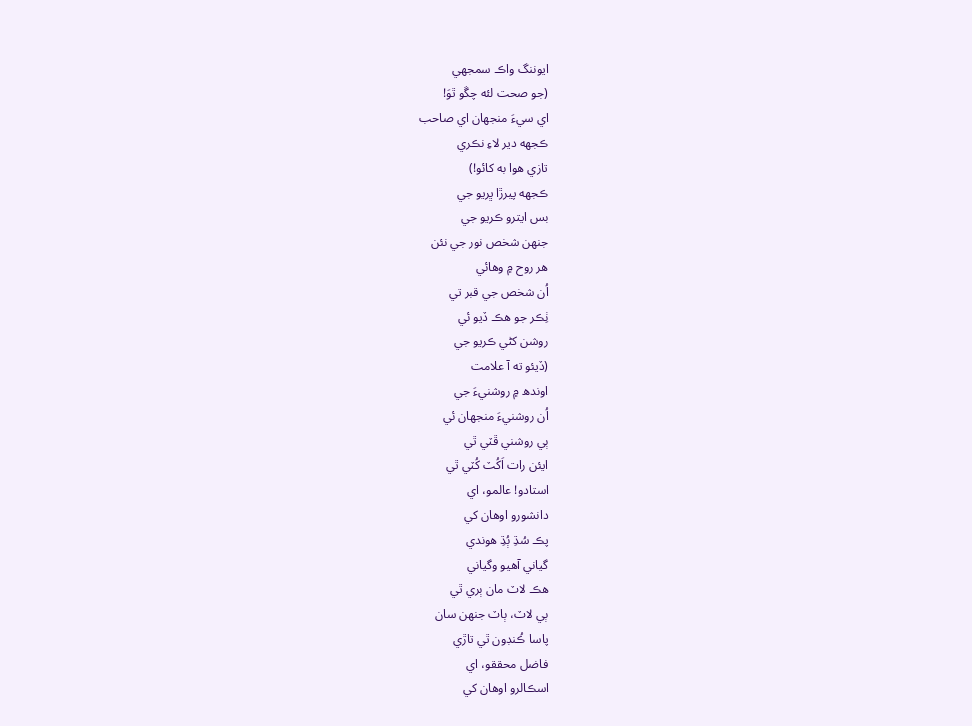ايوننگ واڪ سمجهي
(جو صحت لئه چڱو ٿوَ!
اي سيءَ منجهان اي صاحب
ڪجهه دير لاءِ نڪري
تازي ھوا به کائو!)
ڪجهه پيرڙا ڀريو جي
بس ايترو ڪريو جي
جنھن شخص نور جي نئن
ھر روح ۾ وھائي
اُن شخص جي قبر تي
ٺِڪر جو ھڪ ڏيو ئي
روشن کڻي ڪريو جي
(ڏيئو ته آ علامت
اوندھ ۾ روشنيءَ جي
اُن روشنيءَ منجهان ئي
ٻي روشني ڦٽي ٿي
ايئن رات اَکُٽ کُٽي ٿي
استادو! عالمو، اي
دانشورو اوھان کي
پڪ سُڌِ ٻُڌِ ھوندي
گياني آھيو وگياني
ھڪ لاٽ مان ٻري ٿي
ٻي لاٽ، ٻاٽ جنھن سان
پاسا ڪُنڊون ٿي تاڙي
فاضل محققو، اي
اسڪالرو اوھان کي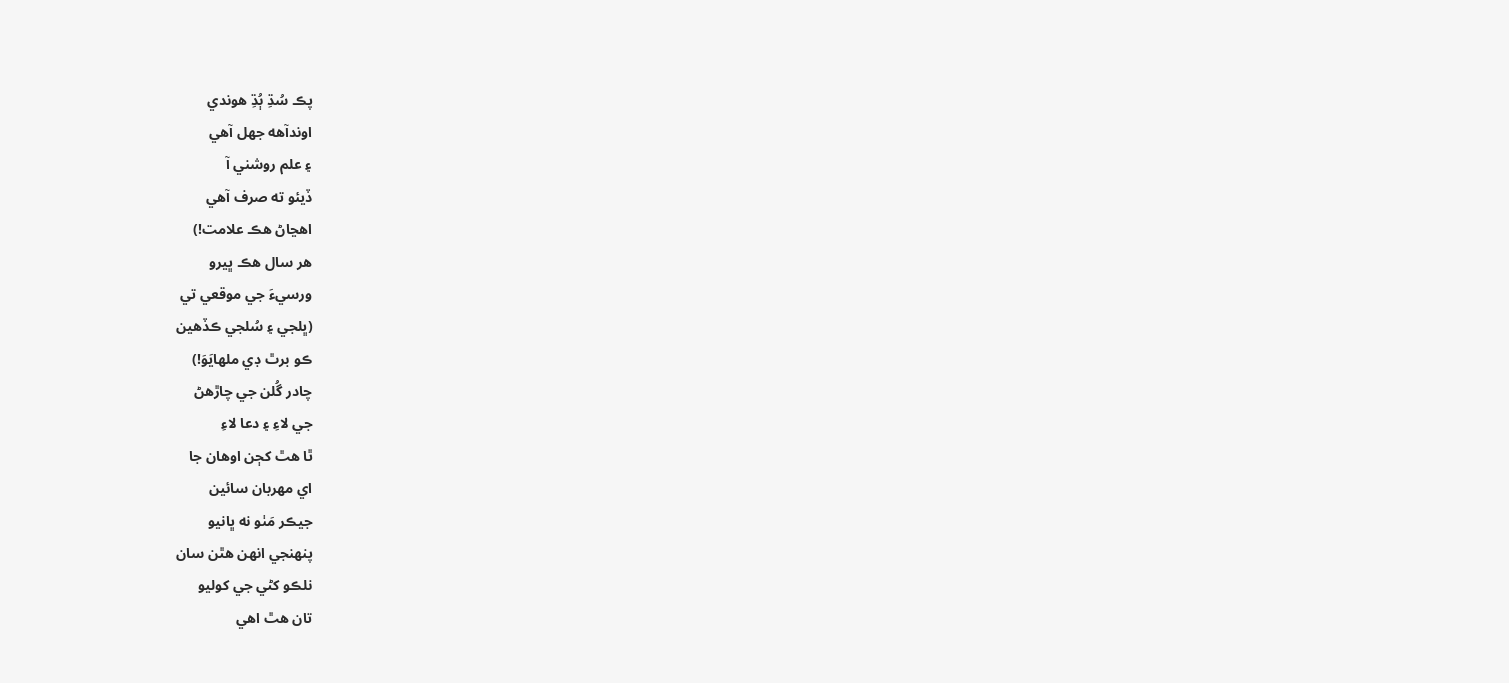پڪ سُڌِ ٻُڌِ ھوندي
اوندآھه جھل آھي
۽ علم روشني آ
ڏيئو ته صرف آھي
اھڃاڻ ھڪ علامت!)
ھر سال ھڪ ڀيرو
ورسيءَ جي موقعي تي
(ڀلجي ۽ سُلجي ڪڏھين
ڪو برٿ ڊي ملھايَوَ!)
چادر گُلن جي چاڙھڻ
جي لاءِ ۽ دعا لاءِ
ٿا ھٿ کڄن اوھان جا
اي مھربان سائين
جيڪر مَٺو نه ڀانيو
پنھنجي انھن ھٿن سان
نلڪو کڻي جي کوليو
تان ھٿ اھي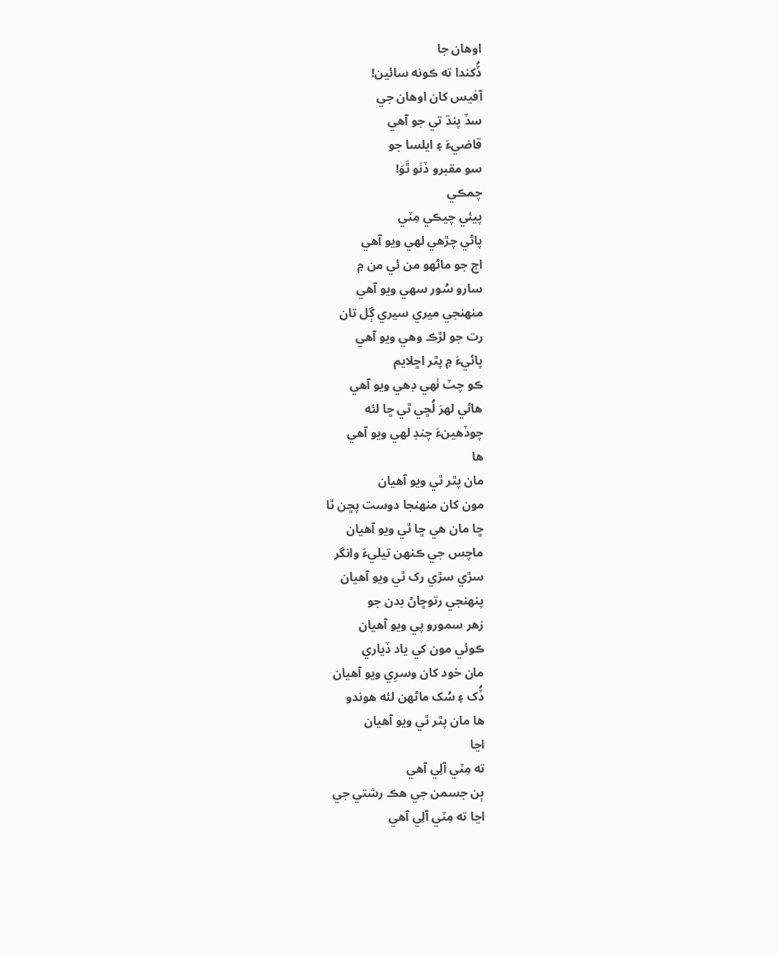اوھان جا
ڏُکندا ته ڪونه سائين!
آفيس کان اوھان جي
سڏ پنڌ تي جو آھي
قاضيءَ ۽ ايلسا جو
سو مقبرو ڏٺو ٿَوَ!
چمڪي
پيئي چيڪي مِٽي
پاڻي چڙھي لھي ويو آھي
اڄ جو ماڻھو من ئي من ۾
سارو سُور سھي ويو آھي
منھنجي ميري سيري ڳل تان
رت جو لڙڪ وھي ويو آھي
پاڻيءَ ۾ پٿر اڇلايم
ڪو چٽ ٺھي ڊھي ويو آھي
ھاڻي لھرَ لُڇي ٿي ڇا لئه
چوڏھينءَ چنڊ لھي ويو آھي
ھا
مان پٿر ٿي ويو آھيان
مون کان منھنجا دوست پڇن ٿا
ڇا مان ھي ڇا ٿي ويو آھيان
ماچس جي ڪنھن تيليءَ وانگر
سڙي سڙي رک ٿي ويو آھيان
پنھنجي رتوڇاڻ بدن جو
زھر سمورو پي ويو آھيان
ڪوئي مون کي ياد ڏياري
مان خود کان وسرِي ويو آھيان
ڏُک ۽ سُک ماڻھن لئه ھوندو
ھا مان پٿر ٿي ويو آھيان
اڃا
ته مِٽي آلِي آھي
ٻن جسمن جي ھڪ رشتي جي
اڃا ته مِٽي آلِي آھي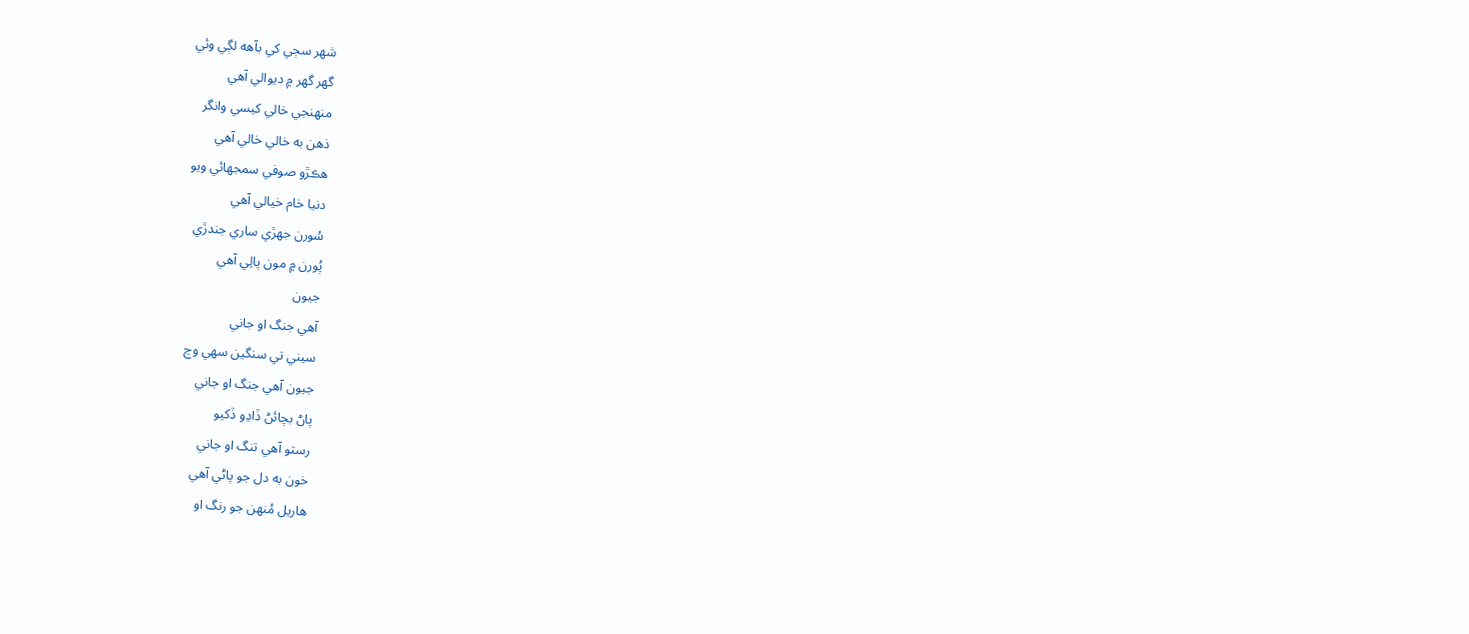شھر سڄي کي بآھه لڳي وئي
گهر گهر ۾ ديوالي آھي
منھنجي خالي کيسي وانگر
ذھن به خالي خالي آھي
ھڪڙو صوفي سمجهائي ويو
دنيا خام خيالي آھي
سُورن جھڙي ساري جندڙي
پُورن ۾ مون پالِي آھي
جيون
آھي جنگ او جاني
سيني تي سنگين سھي وڃ
جيون آھي جنگ او جاني
پاڻ بچائڻ ڏاڍو ڏکيو
رستو آھي تنگ او جاني
خون به دل جو پاڻي آھي
ھاريل مُنھن جو رنگ او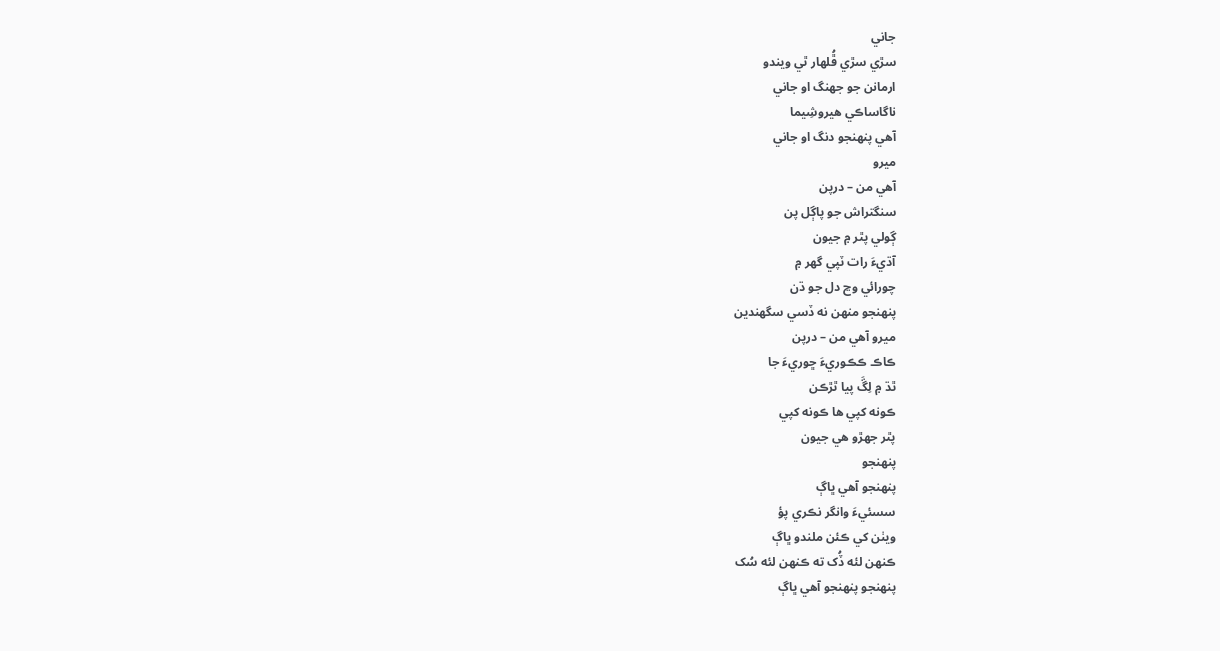جاني
سڙي سڙي ڦُلھار ٿي ويندو
ارمانن جو جھنگ او جاني
ناگاساڪي ھيروشِيما
آھي پنھنجو دنگ او جاني
ميرو
آھي من – درپن
سنگتراش جو پاڳل پن
ڳولي پٿر ۾ جيون
آڌيءَ رات ٽپي گهر ۾
چورائي وڃ دل جو ڌن
پنھنجو منھن نه ڏسي سگهندين
ميرو آھي من – درپن
ڪاڪ ڪڪوريءَ ڇوريءَ جا
ٿڌ ۾ لِڱَ پيا ٿڙڪن
ڪونه کپي ھا ڪونه کپي
پٿر جھڙو ھي جيون
پنھنجو
پنھنجو آھي ڀاڳ
سسئيءَ وانگر نڪري پؤ
ويٺن کي ڪئن ملندو ڀاڳ
ڪنھن لئه ڏُک ته ڪنھن لئه سُک
پنھنجو پنھنجو آھي ڀاڳ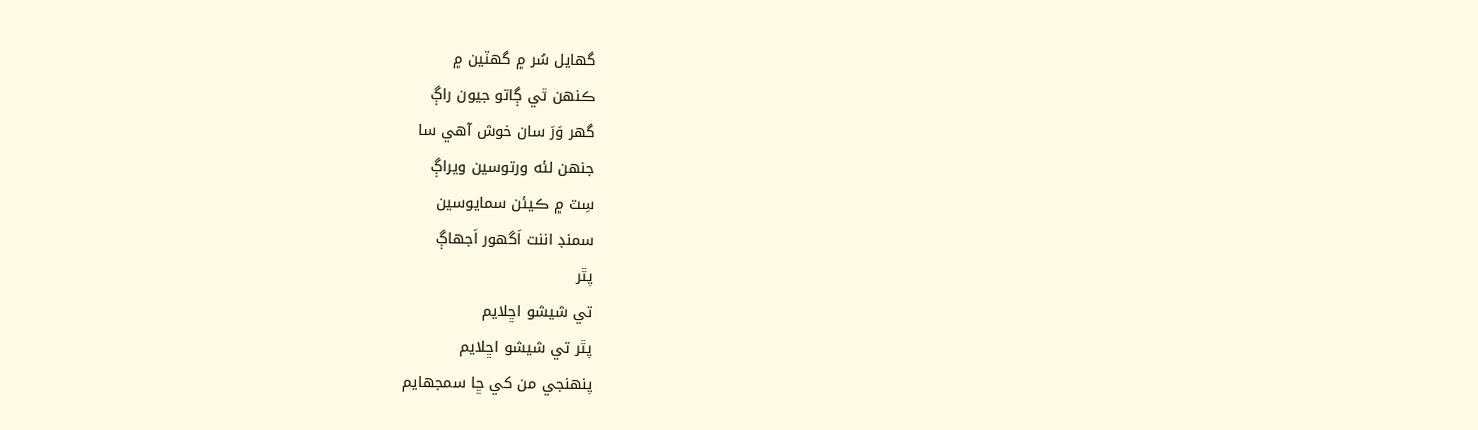گهايل سُر ۾ گهٽين ۾
ڪنھن ٿي ڳاتو جيون راڳ
گهر وَرَ سان خوش آھي سا
جنھن لئه ورتوسين ويراڳ
سِٽ ۾ ڪيئن سمايوسين
سمنڊ اننت اَگهور اَجهاڳ
پٿر
تي شيشو اڇلايم
پٿر تي شيشو اڇلايم
پنھنجي من کي ڇا سمجهايم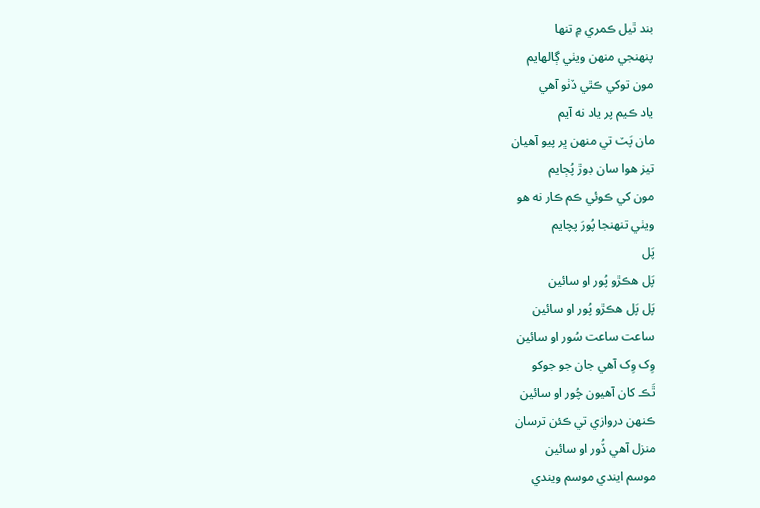بند ٿيل ڪمري ۾ تنھا
پنھنجي منھن ويٺي ڳالھايم
مون توکي ڪٿي ڏٺو آھي
ياد ڪيم پر ياد نه آيم
مان پَٽ تي منھن ڀر پيو آھيان
تيز ھوا سان ڊوڙ پُڄايم
مون کي ڪوئي ڪم ڪار نه ھو
ويٺي تنھنجا پُورَ پچايم
پَل
پَل ھڪڙو پُور او سائين
پَل پَل ھڪڙو پُور او سائين
ساعت ساعت سُور او سائين
وِک وِک آھي جان جو جوکو
ٿَڪ کان آھيون چُور او سائين
ڪنھن دروازي تي ڪئن ترسان
منزل آھي ڏُور او سائين
موسم ايندي موسم ويندي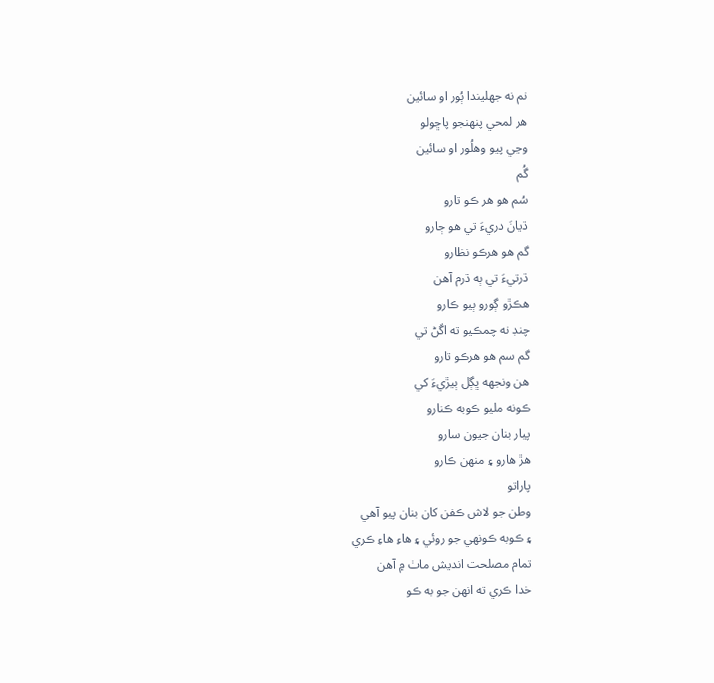نم نه جهليندا ٻُور او سائين
ھر لمحي پنھنجو پاڇولو
وڃي پيو وھلُور او سائين
گُم
سُم ھو ھر ڪو تارو
ڌيانَ دريءَ تي ھو ڄارو
گم ھو ھرڪو نظارو
ڌرتيءَ تي ٻه ڌرم آھن
ھڪڙو ڳورو ٻيو ڪارو
چنڊ نه چمڪيو ته اڱڻ تي
گم سم ھو ھرڪو تارو
ھن ونجهه ڀڳل ٻيڙيءَ کي
ڪونه مليو ڪوبه ڪنارو
پيار بنان جيون سارو
ھڙ ھارو ۽ منھن ڪارو
پاراتو
وطن جو لاش ڪفن کان بنان پيو آھي
۽ ڪوبه ڪونھي جو روئي ۽ ھاءِ ھاءِ ڪري
تمام مصلحت انديش ماٺ ۾ آھن
خدا ڪري ته انھن جو به ڪو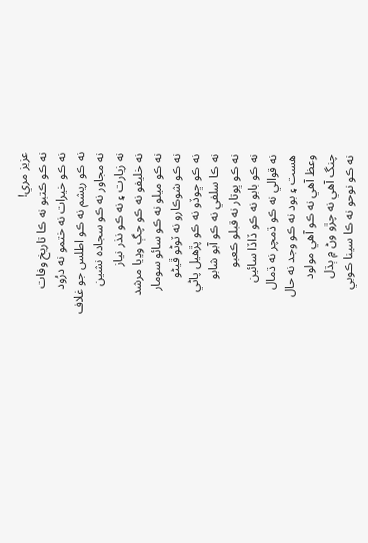عزيز مري!
نه ڪو ڪتبو نه ڪا تاريخ وفات
نه ڪو خيرات نه ختمو نه درُود
نه ڪو ريشم نه ڪو اطلس جو غلاف
نه مجاور نه ڪو سجاده نشين
نه زيارت ۽ نه ڪو نذر نياز
نه خليفو نه ڪو چڳ وڍيا مرشد
نه ڪو ميلو نه ڪو سائو سومار
نه ڪو شوڪارو نه ٽوڻو ڦيڻو
نه ڪو ڇوڏو نه ڪو پڙھيل پاڻي
نه ڪا سلفي نه ڪو آبو شابو
نه ڪو ڀوتار نه قبلو ڪعبو
نه ڪو بابو نه ڪو ڏاڏا سائين
نه قوالي نه ڪو ڌمچر نه ڌمال
ھست ۽ بود نه ڪو وجد نه حال
وعظ آھي نه ڪو آھي مولود
چنگ آھي نه چڙو وڻ ۾ ٻڌل
نه ڪو نوحو نه ڪا سينا ڪوبي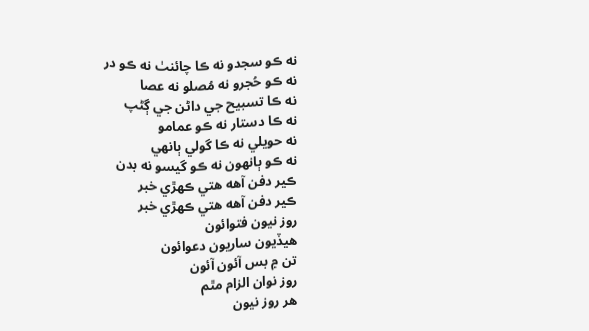نه ڪو سجدو نه ڪا چائنٺ نه ڪو در
نه ڪو حُجرو نه مُصلو نه عصا
نه ڪا تسبيح جي داڻن جي ڳڻپ
نه ڪا دستار نه ڪو عمامو
نه حويلي نه ڪا گولي ٻانھي
نه ڪو ٻانھون نه ڪو گيسو نه بدن
ڪير دفن آھه ھتي ڪھڙي خبر
ڪير دفن آھه ھتي ڪھڙي خبر
روز نيون فتوائون
ھيڏيون ساريون دعوائون
تن ۾ بس آئون آئون
روز نوان الزام مٿم
ھر روز نيون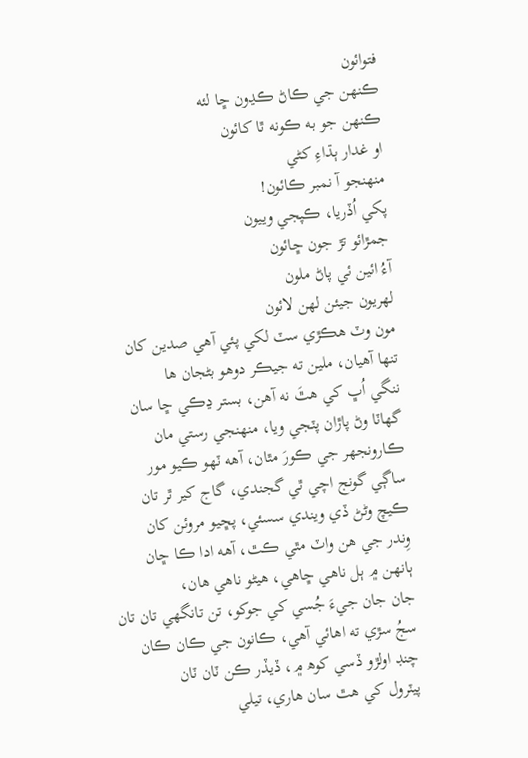فتوائون
ڪنھن جي ڪاڻ ڪڍون ڇا لئه
ڪنھن جو به ڪونه ٿا کائون
او غدار ٻڌاءِ کڻي
منھنجو آ نمبر ڪائون!
پکي اُڏريا، ڪپجي وييون
جمڙائو تڙ جون ڇائون
آءُ ائين ئي پاڻ ملون
لھريون جيئن لھن لائون
مون وٽ ھڪڙي سٽ لکي پئي آھي صدين کان
تنھا آھيان، ملين ته جيڪر دوھو بڻجان ھا
ننگي اُڀ کي ھٿَ نه آھن، بستر ڍڪي ڇا سان
گهاٽا وڻ پاڙان پٽجي ويا، منھنجي رستي مان
ڪارونجهر جي ڪورَ مٿان، آھه ٽھو ڪيو مور
ساڳي گونج اچي ٿي گجندي، گاج کير ٿر تان
ڪيچ وڻڻ ڏي ويندي سسئي، پڇيو مروئن کان
وِندر جي ھن واٽ مٿي ڪٿ، آھه ادا ڪا ڇان
ٻانھن ۾ ٻل ناھي ڇاھي، ھيڻو ناھي ھان،
جان جان جيءَ جُسي کي جوکو، تن تانگهي تان تان
سجُ سڙي ته اھائي آھي، ڪانون جي ڪان ڪان
چنڊ اولڙو ڏسي کوھ ۾، ڏيڏر ڪن ٽان ٽان
پيٽرول کي ھٿ سان ھاري، تيلي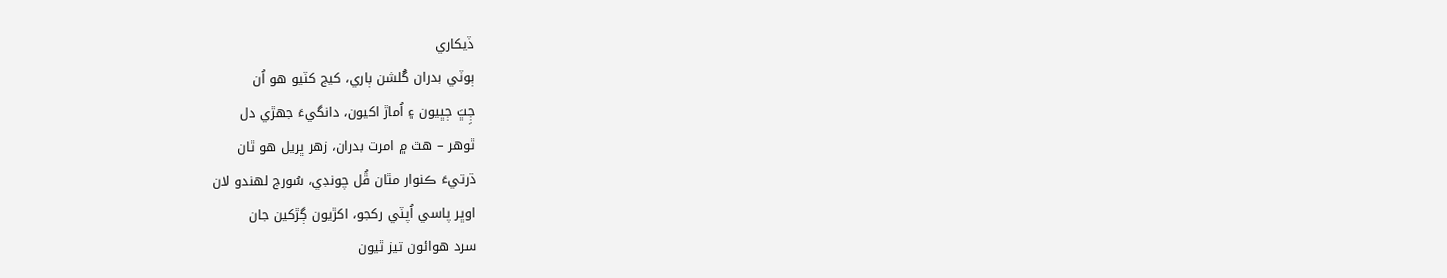ڏيکاري
ٻوٽي بدران گُلشن ٻاري، کيج کٽيو ھو اُن
ڄِڀَ ڄڀيون ۽ اُماڙ اکيون، دانگيءَ جھڙي دل
ٿوھر – ھٿ ۾ امرت بدران، زھر ڀريل ھو ٿان
ڌرتيءَ ڪنوار مٿان ڦُل چونڊي، سُورج لھندو لان
اوڀر پاسي اُپٽي رکجو، اکڙيون ڳڙکين جان
سرد ھوائون تيز ٿيون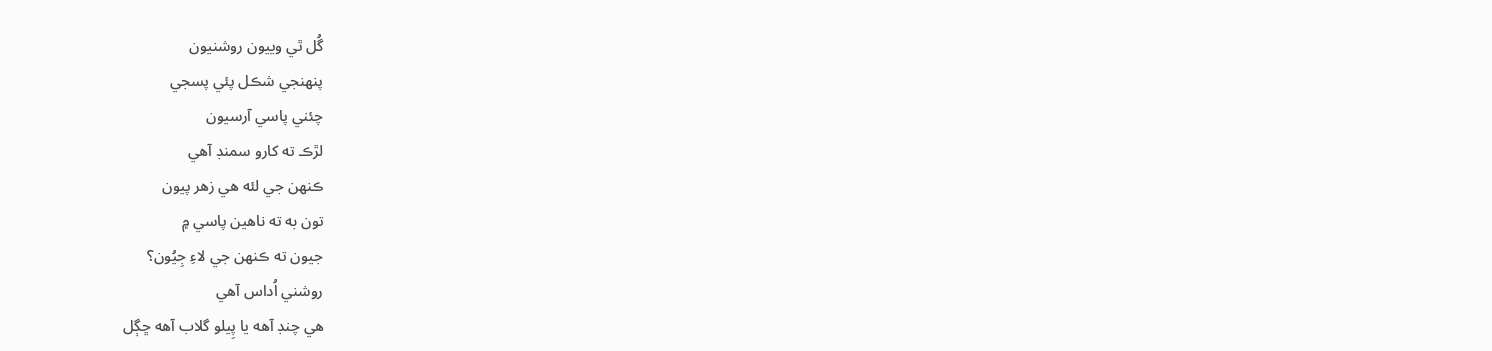گُل ٿي وييون روشنيون
پنھنجي شڪل پئي پسجي
چئني پاسي آرسيون
لڙڪ ته کارو سمنڊ آھي
ڪنھن جي لئه ھي زھر پيون
تون به ته ناھين پاسي ۾
جيون ته ڪنھن جي لاءِ جِيُون؟
روشني اُداس آھي
ھي چنڊ آھه يا پِيلو گلاب آھه ڇڳل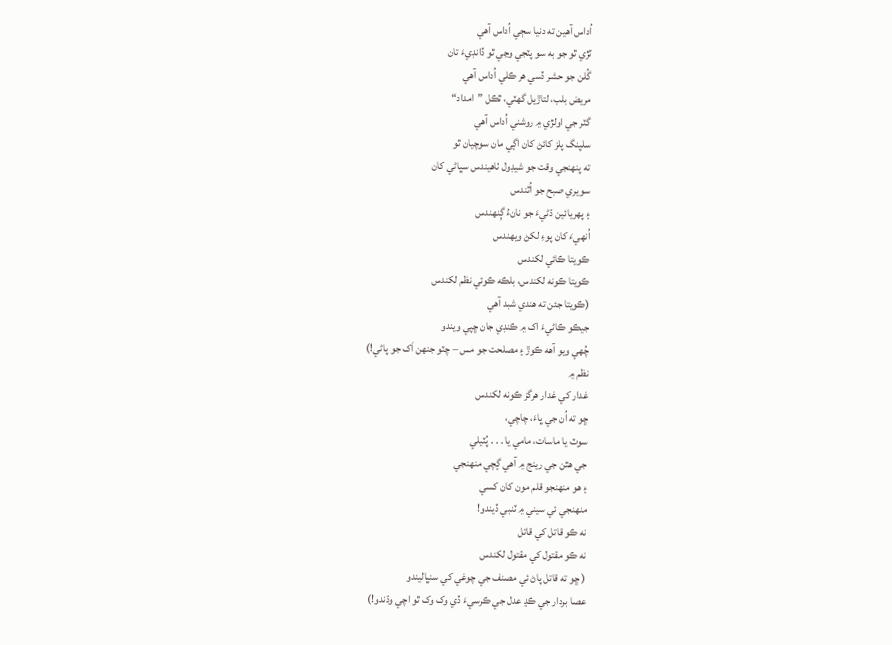اُداس آھين ته دنيا سڄي اُداس آھي
ٽڙي ٿو جو به سو پٽجي وڃي ٿو ڏانڊيءَ تان
گُلن جو حشر ڏسي ھر ڪلي اُداس آھي
مريض بلب، لتاڙيل گهٽي، ٿڪل ”امداد“
گٽر جي اولڙي ۾ روشني اُداس آھي
سلپنگ پلز کائڻ کان اڳي مان سوچيان ٿو
ته پنھنجي وقت جو شيڊول ٺاھيندس سڀاڻي کان
سويري صبح جو اُٿندس
۽ پھريائين ڌڻيءَ جو نانءُ ڳِنھندس
اُنھيءَ کان پوءِ لکڻ ويھندس
ڪويتا ڪائي لکندس
ڪويتا ڪونه لکندس، بلڪه ڪوئي نظم لکندس
(ڪويتا جئن ته ھندي شبد آھي
جيڪو ڪاڻيءَ اک ۾ ڪنڊي جان ڇپي ويندو
چُھي ويو آھه ڪوڙ ۽ مصلحت جو مس – چٽو جنھن اَک جو پاڻي!)
نظم ۾
غدار کي غدار ھرگز ڪونه لکندس
ڇو ته اُن جي ڀاءَ، چاچي،
سوٽ يا ماسات، مامي يا . . . پُٽيلي
جي ھٿن جي رينج ۾ آھي ڳچي منھنجي
۽ ھو منھنجو قلم مون کان کسي
منھنجي ئي سيني ۾ ٽنبي ڏيندو!
نه ڪو قاتل کي قاتل
نه ڪو مقتول کي مقتول لکندس
( ڇو ته قاتل پاڻ ئي مصنف جي چوغي کي سنڀاليندو
عصا بردار جي ڪڍ عدل جي ڪرسيءَ ڏي وک وک ٿو اچي وڌندو!)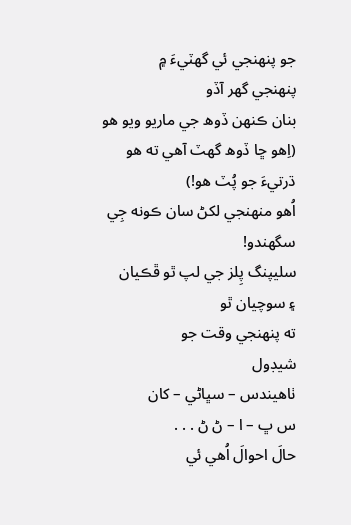جو پنھنجي ئي گهٽيءَ ۾
پنھنجي گهر آڏو
بنان ڪنھن ڏوھ جي ماريو ويو ھو
(اِھو ڇا ڏوھ گهٽ آھي ته ھو ڌرتيءَ جو پُٽ ھو!)
اُھو منھنجي لکڻ سان ڪونه جِي سگهندو!
سليپنگ پِلز جي لپ ٿو ڦڪيان
۽ سوچيان ٿو
ته پنھنجي وقت جو
شيڊول
ٺاھيندس – سڀاڻي – کان
س ڀ – ا – ڻ ڻ . . .
حالَ احوالَ اُھي ئي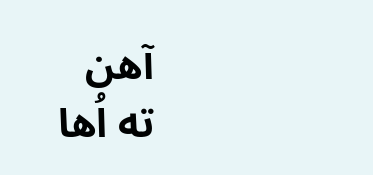آھن
ته اُھا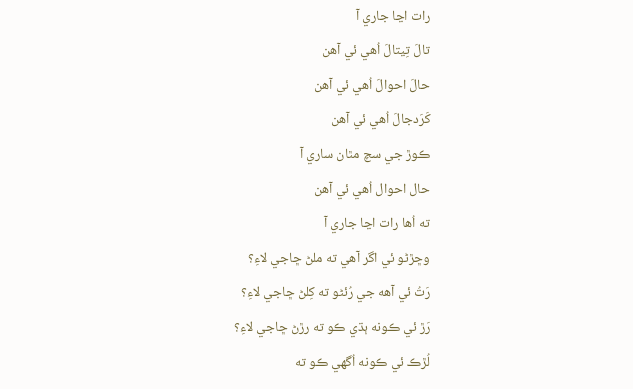رات اڃا جاري آ
تالَ تِيتالَ اُھي ئي آھن
حالَ احوالَ اُھي ئي آھن
کَرَدجالَ اُھي ئي آھن
ڪوڙ جي سچ مٿان ساري آ
حال احوال اُھي ئي آھن
ته اُھا رات اڃا جاري آ
وڇڙڻو ئي اگر آھي ته ملڻ ڇاجي لاءِ؟
رَتُ ئي آھه جي رُئڻو ته کِلڻ ڇاجي لاءِ؟
رَڙ ئي ڪونه ٻڌي ڪو ته رڙڻ ڇاجي لاءِ؟
لُڙڪ ئي ڪونه اُگهي ڪو ته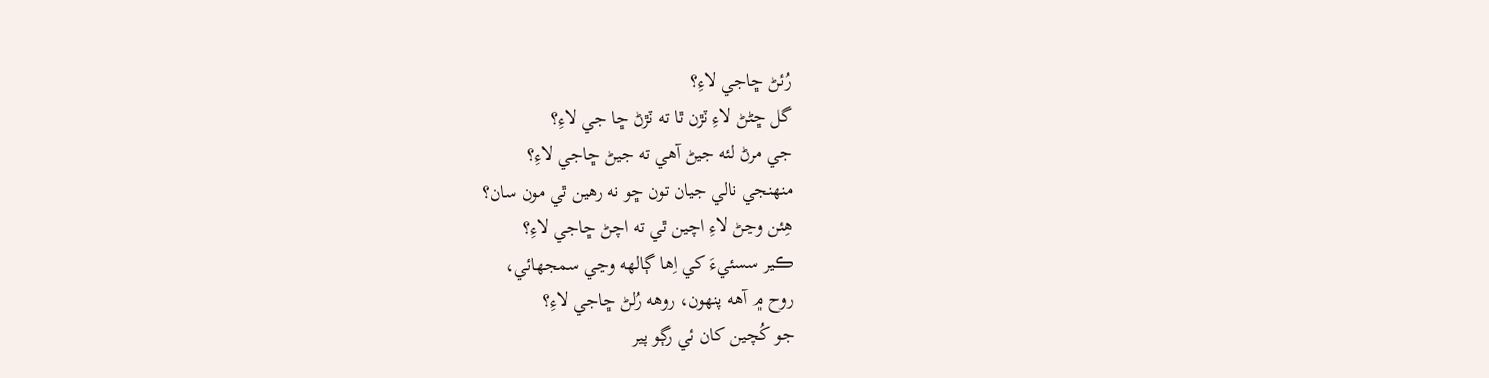رُئڻ ڇاجي لاءِ؟
گل ڇڻڻ لاءِ ٽڙن ٿا ته ٽڙڻ ڇا جي لاءِ؟
جي مرڻ لئه جيڻ آھي ته جيڻ ڇاجي لاءِ؟
منھنجي نالي جيان تون ڇو نه رھين ٿي مون سان؟
ھِئن وڃڻ لاءِ اچين ٿي ته اچڻ ڇاجي لاءِ؟
ڪير سسئيءَ کي اِھا ڳالھه وڃي سمجهائي،
روح ۾ آھه پنھون، روھه رُلڻ ڇاجي لاءِ؟
جو کُچين کان ئي رڳو پير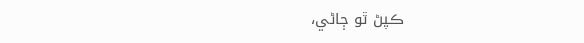ڪپڻ ٿو ڄاڻي،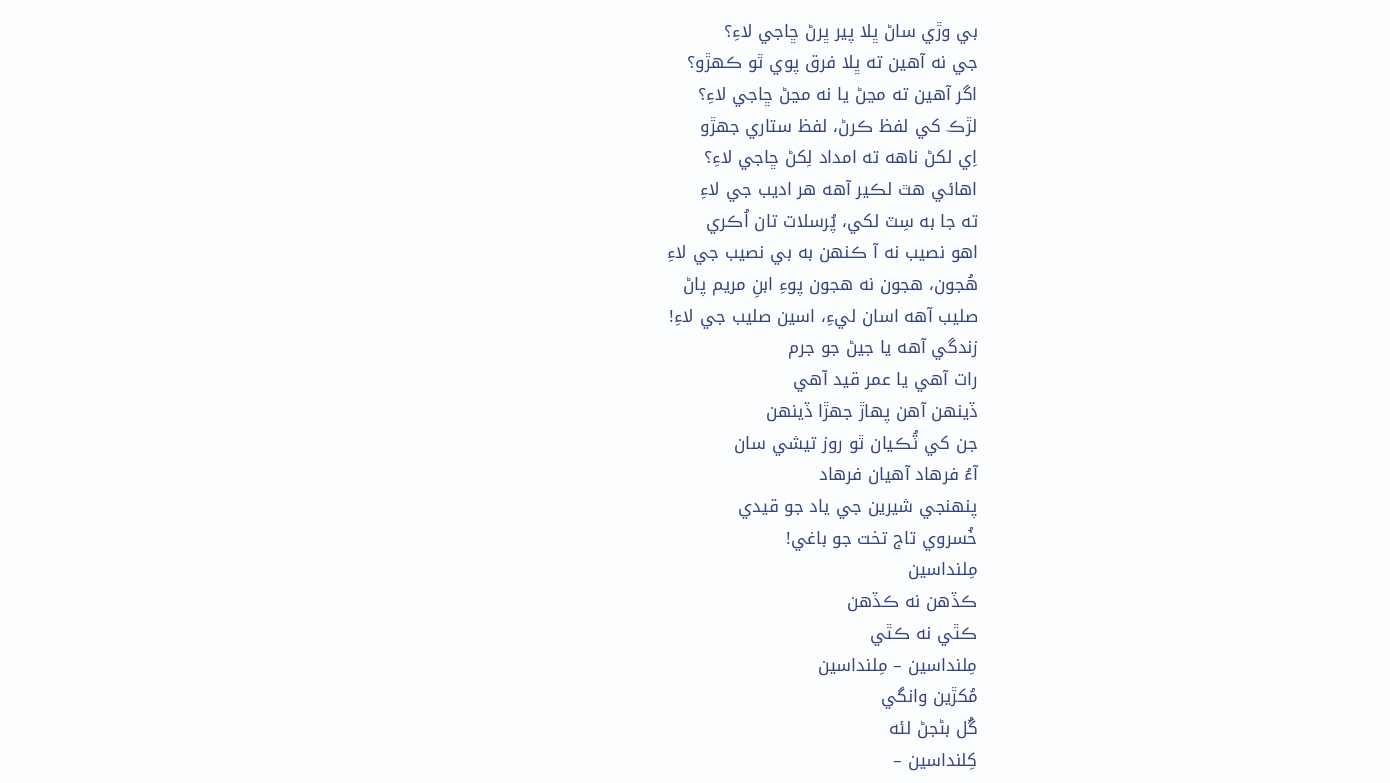بي وڙي ساڻ ڀلا پير ڀرڻ ڇاجي لاءِ؟
جي نه آھين ته ڀلا فرق پوي ٿو ڪھڙو؟
اگر آھين ته مڃڻ يا نه مڃڻ ڇاجي لاءِ؟
لڙڪ کي لفظ ڪرڻ، لفظ ستاري جھڙو
اِي لکڻ ناھه ته امداد لِکڻ ڇاجي لاءِ؟
اھائي ھٿ لڪير آھه ھر اديب جي لاءِ
ته جا به سِٽ لکي، پُرسلات تان اُڪري
اھو نصيب نه آ ڪنھن به بي نصيب جي لاءِ
ھُجون، ھجون نه ھجون پوءِ ابنِ مريم پاڻ
صليب آھه اسان ليءِ، اسين صليب جي لاءِ!
زندگي آھه يا جيڻ جو جرم
رات آھي يا عمر قيد آھي
ڏينھن آھن پھاڙ جھڙا ڏينھن
جن کي ٽُڪيان ٿو روز تيشي سان
آءُ فرھاد آھيان فرھاد
پنھنجي شيرين جي ياد جو قيدي
خُسروي تاج تخت جو باغي!
مِلنداسين
ڪڏھن نه ڪڏھن
ڪٿي نه ڪٿي
مِلنداسين – مِلنداسين
مُکڙين وانگي
گُل بڻجڻ لئه
کِلنداسين –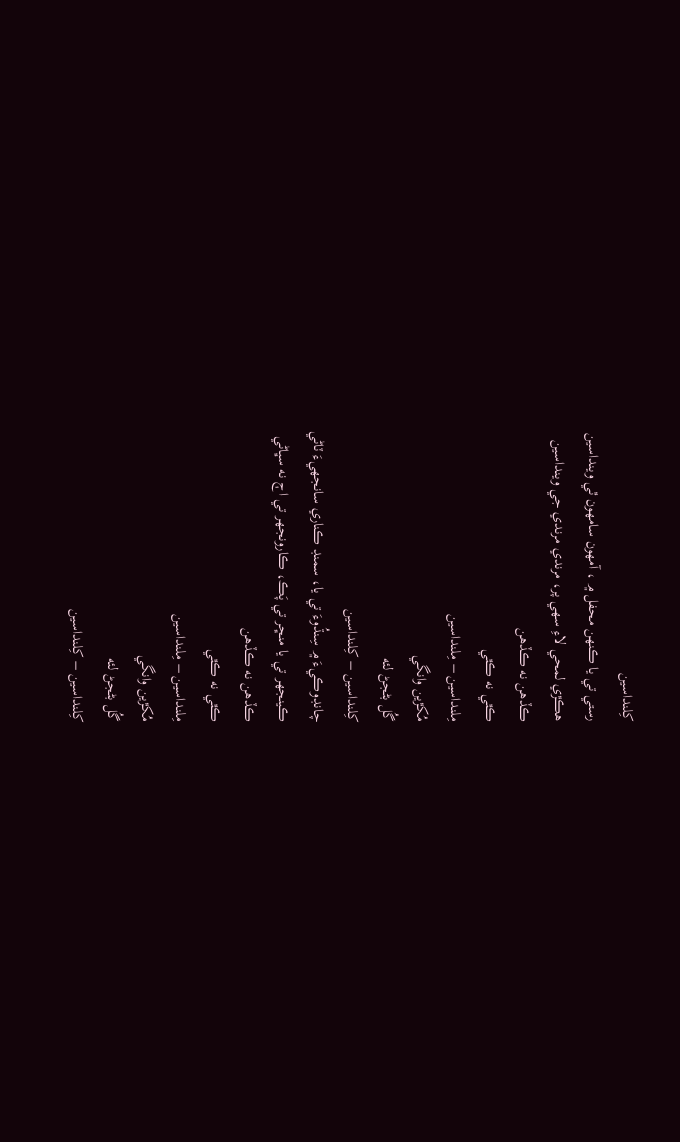کِلنداسين
رستي تي يا ڪنھن محفل ۾ ، آمھون سامھون ٿي وينداسين
ھڪڙي لمحي لاءِ سھي پر، مرندي مرندي جي وينداسين
ڪڏھن نه ڪڏھن
ڪٿي نه ڪٿي
مِلنداسين – مِلنداسين
مُکڙين وانگي
گُل بڻجڻ لئه
کِلنداسين – کِلنداسين
چانڊوڪيءَ ۾ سِنڌُوءَ تي يا، سمنڊ ڪناري سانجهيءَ ٽاڻي
ڪينجهر تي يا منڇر تي پَڪ، ڪارونجهر تي اڄ نه سڀاڻي
ڪڏھن نه ڪڏھن
ڪٿي نه ڪٿي
مِلنداسين – مِلنداسين
مُکڙين وانگي
گُل بڻجڻ لئه
کِلنداسين – کِلنداسين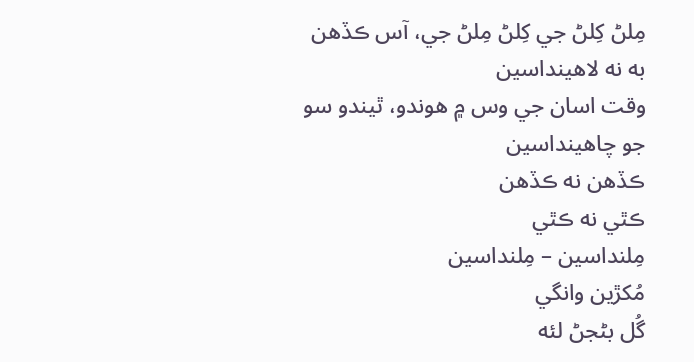مِلڻ کِلڻ جي کِلڻ مِلڻ جي، آس ڪڏھن به نه لاھينداسين
وقت اسان جي وس ۾ ھوندو، ٿيندو سو جو چاھينداسين
ڪڏھن نه ڪڏھن
ڪٿي نه ڪٿي
مِلنداسين – مِلنداسين
مُکڙين وانگي
گُل بڻجڻ لئه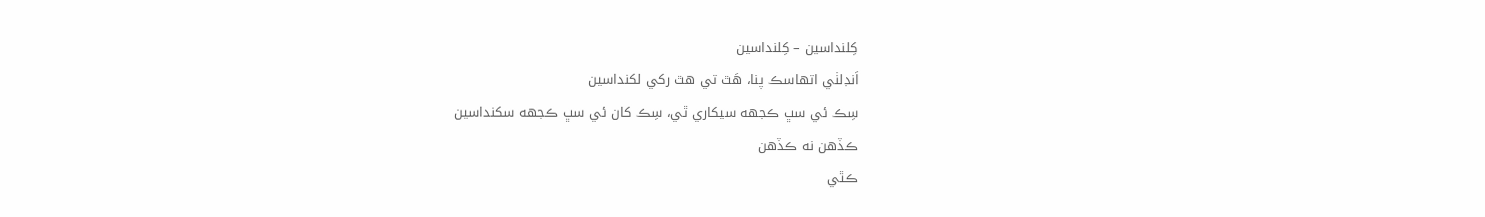کِلنداسين – کِلنداسين
اَنڊلٺي اتھاسڪ پنا، ھَٿ تي ھٿ رکي لکنداسين
سِڪ ئي سڀ ڪجهه سيکاري ٿي، سِڪ کان ئي سڀ ڪجهه سکنداسين
ڪڏھن نه ڪڏھن
ڪٿي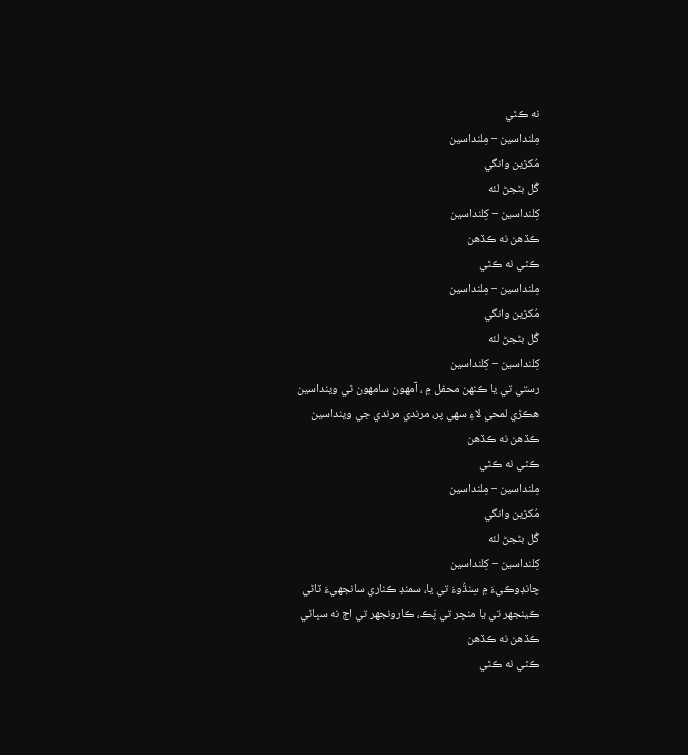نه ڪٿي
مِلنداسين – مِلنداسين
مُکڙين وانگي
گُل بڻجڻ لئه
کِلنداسين – کِلنداسين
ڪڏھن نه ڪڏھن
ڪٿي نه ڪٿي
مِلنداسين – مِلنداسين
مُکڙين وانگي
گُل بڻجڻ لئه
کِلنداسين – کِلنداسين
رستي تي يا ڪنھن محفل ۾ ، آمھون سامھون ٿي وينداسين
ھڪڙي لمحي لاءِ سھي پر، مرندي مرندي جي وينداسين
ڪڏھن نه ڪڏھن
ڪٿي نه ڪٿي
مِلنداسين – مِلنداسين
مُکڙين وانگي
گُل بڻجڻ لئه
کِلنداسين – کِلنداسين
چانڊوڪيءَ ۾ سِنڌُوءَ تي يا، سمنڊ ڪناري سانجهيءَ ٽاڻي
ڪينجهر تي يا منڇر تي پَڪ، ڪارونجهر تي اڄ نه سڀاڻي
ڪڏھن نه ڪڏھن
ڪٿي نه ڪٿي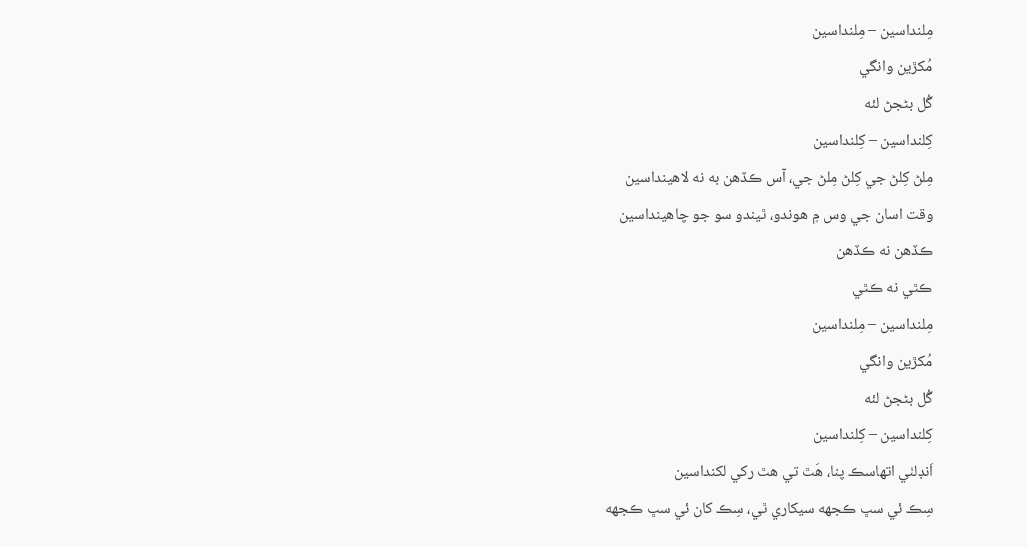مِلنداسين – مِلنداسين
مُکڙين وانگي
گُل بڻجڻ لئه
کِلنداسين – کِلنداسين
مِلڻ کِلڻ جي کِلڻ مِلڻ جي، آس ڪڏھن به نه لاھينداسين
وقت اسان جي وس ۾ ھوندو، ٿيندو سو جو چاھينداسين
ڪڏھن نه ڪڏھن
ڪٿي نه ڪٿي
مِلنداسين – مِلنداسين
مُکڙين وانگي
گُل بڻجڻ لئه
کِلنداسين – کِلنداسين
اَنڊلٺي اتھاسڪ پنا، ھَٿ تي ھٿ رکي لکنداسين
سِڪ ئي سڀ ڪجهه سيکاري ٿي، سِڪ کان ئي سڀ ڪجهه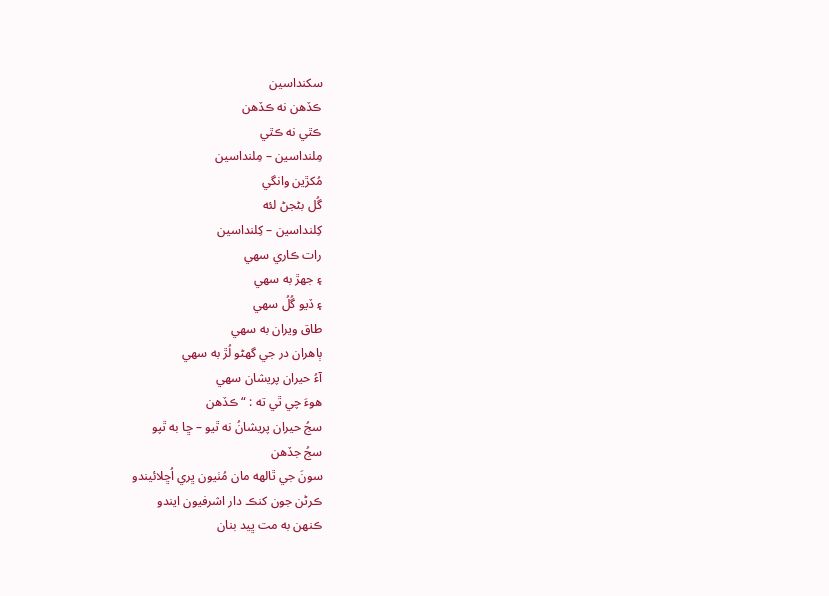سکنداسين
ڪڏھن نه ڪڏھن
ڪٿي نه ڪٿي
مِلنداسين – مِلنداسين
مُکڙين وانگي
گُل بڻجڻ لئه
کِلنداسين – کِلنداسين
رات ڪاري سھي
۽ جھڙ به سھي
۽ ڏيو گُلُ سھي
طاق ويران به سھي
ٻاھران در جي گهڻو لُڙ به سھي
آءُ حيران پريشان سھي
ھوءَ چي ٿي ته : “ڪڏھن
سجُ حيران پريشانُ نه ٿيو – ڇا به ٿپو
سجُ جڏھن
سونَ جي ٿالھه مان مُٺيون ڀري اُڇلائيندو
ڪرڻن جون کنڪ دار اشرفيون ايندو
ڪنھن به مت ڀيد بنان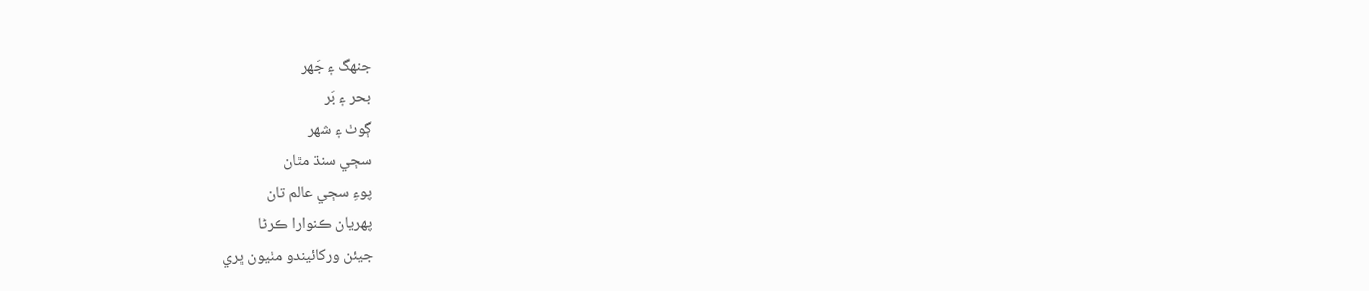جنھگ ۽ جَھر
بحر ۽ بَر
ڳوٺ ۽ شھر
سڄي سنڌ مٿان
پوءِ سڄي عالم تان
پھريان ڪنوارا ڪرڻا
جيئن ورکائيندو مٺيون ڀري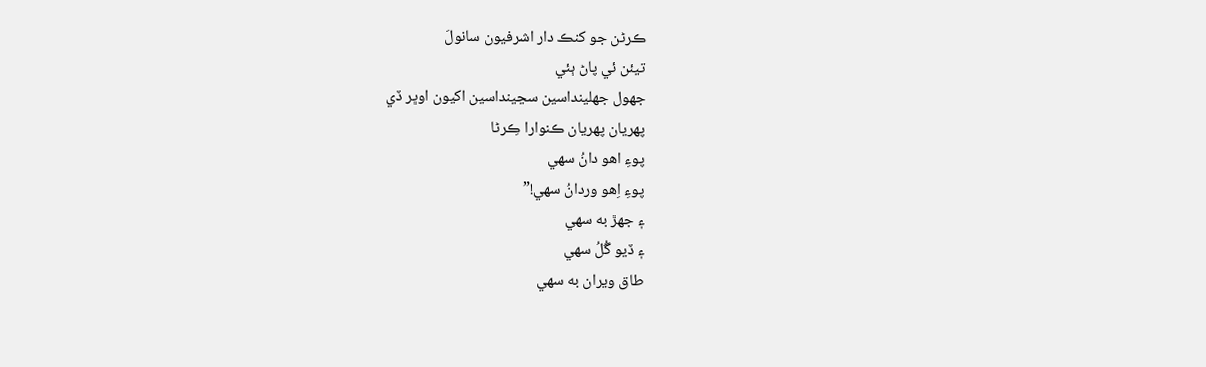ڪرڻن جو کنڪ دار اشرفيون سانولَ
تيئن ئي پاڻ ٻئي
جهول جهلينداسين سڃينداسين اکيون اوڀر ڏي
پھريان پھريان ڪنوارا ڪِرڻا
پوءِ اھو دانُ سھي
پوءِ اِھو وردانُ سھي!”
۽ جھڙ به سھي
۽ ڏيو گُلُ سھي
طاق ويران به سھي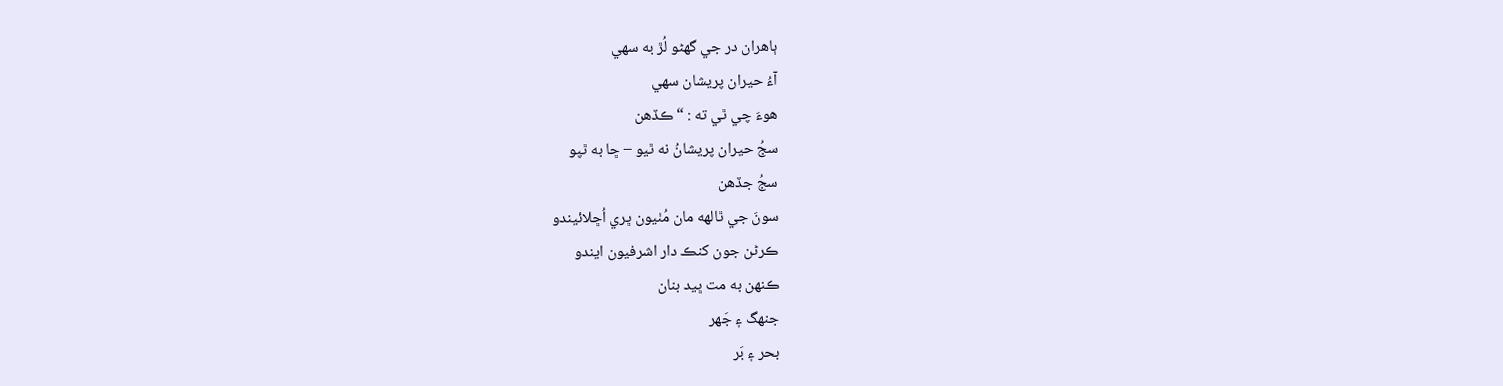ٻاھران در جي گهڻو لُڙ به سھي
آءُ حيران پريشان سھي
ھوءَ چي ٿي ته : “ڪڏھن
سجُ حيران پريشانُ نه ٿيو – ڇا به ٿپو
سجُ جڏھن
سونَ جي ٿالھه مان مُٺيون ڀري اُڇلائيندو
ڪرڻن جون کنڪ دار اشرفيون ايندو
ڪنھن به مت ڀيد بنان
جنھگ ۽ جَھر
بحر ۽ بَر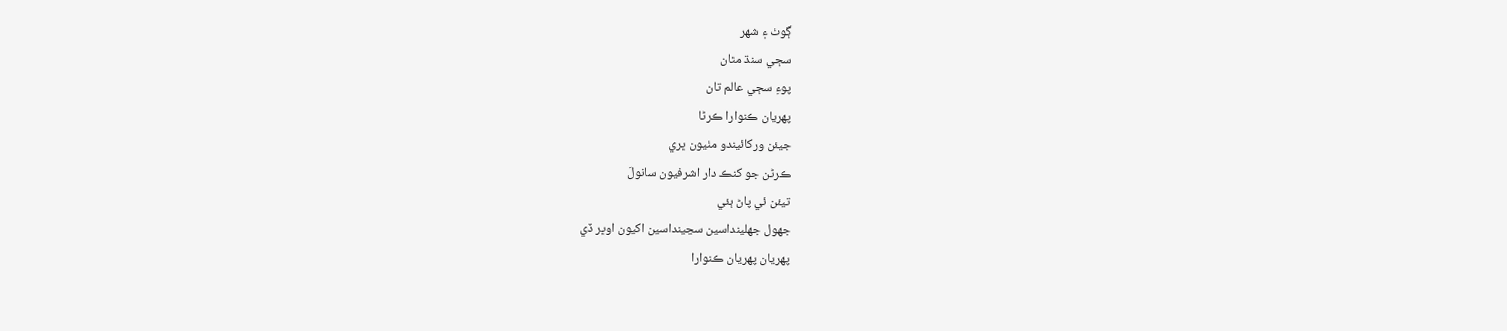ڳوٺ ۽ شھر
سڄي سنڌ مٿان
پوءِ سڄي عالم تان
پھريان ڪنوارا ڪرڻا
جيئن ورکائيندو مٺيون ڀري
ڪرڻن جو کنڪ دار اشرفيون سانولَ
تيئن ئي پاڻ ٻئي
جهول جهلينداسين سڃينداسين اکيون اوڀر ڏي
پھريان پھريان ڪنوارا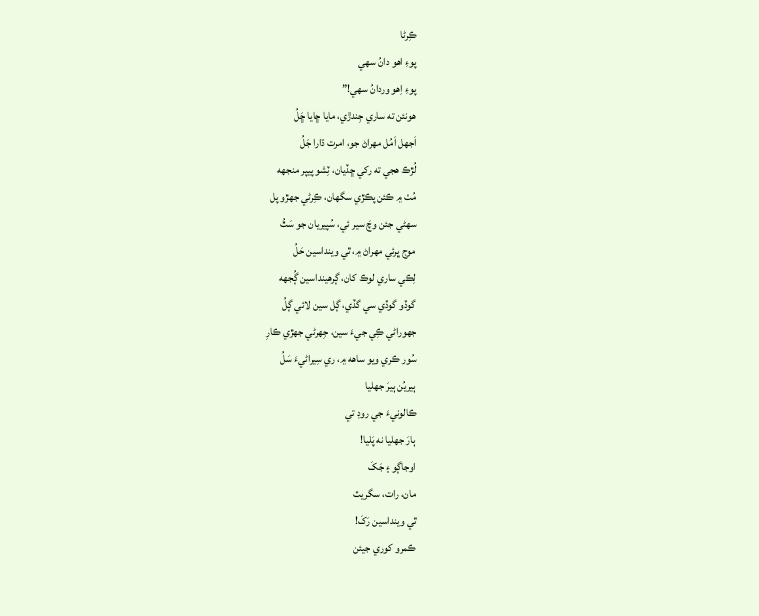ڪِرڻا
پوءِ اھو دانُ سھي
پوءِ اِھو وردانُ سھي!”
ھونئن ته ساري جِندڙي، مايا ڇايا ڇَلُ
اَجھل اَمُل مھراڻ جو، امرت ڌارا جَلُ
لُڙڪ ھجي ته رکي ڇڏيان، ٽِشو پيپر منجهه
مُٺ ۾ ڪئن پڪڙي سگهان، ڪِرڻي جھڙو پل
سھڻي جئن وچَ سير ئي، سُپيريان جو سَٿُ
موج ڀرئي مھراڻ ۾، ٿي وينداسين حَلُ
لِڪي ساري لوڪ کان، ڳرھينداسين ڳُجھه
گوڏو گوڏي سي گڏي، ڳل سين لائي ڳلُ
جهوراڻي ڪِي جيءَ سين، جِھرڻي جھڙي ڪارِ
سُور ڪري ويو ساھه ۾، ري سِيراڻيءَ سَلُ
ٻيريُن ٻيرَ جهليا
ڪالونيءَ جي روڊ تي
ٻارَ جهليا نه پَليا!
اوجاڳو ۽ جَکَ
مان، رات، سگريٽ
ٿي وينداسين رَکَ!
ڪمرو کوري جيئن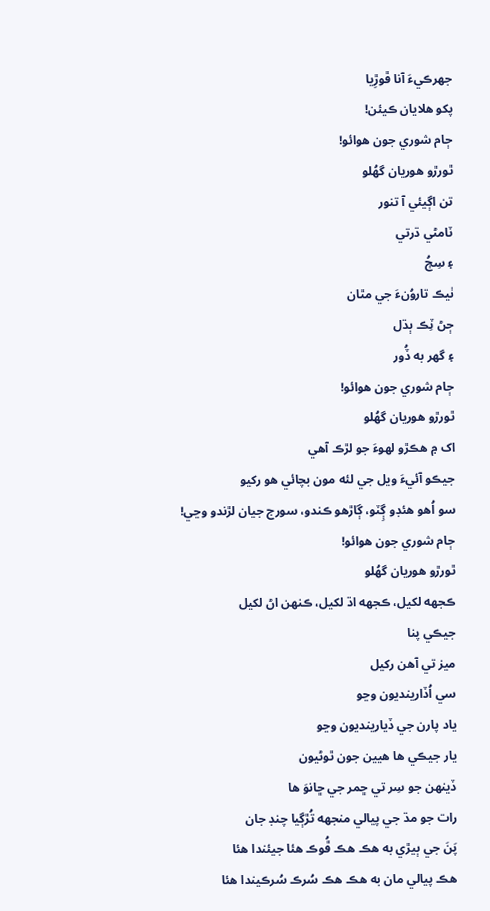جهرڪيءَ آنا ڦوڙِيا
پکو ھلايان ڪيئن!
ڄام شوري جون ھوائو!
ٿورڙو ھوريان گهُلو
تن اڳيئي آ تنور
ٽامڻي ڌرتي
۽ سِڄُ
ٺيڪ تاروُنءَ جي مٿان
ڄڻ ٽِڪ ٻڌل
۽ گهر به ڏُور
ڄام شوري جون ھوائو!
ٿورڙو ھوريان گهُلو
اک ۾ ھڪڙو لھوءَ جو لڙڪ آھي
جيڪو آئيءَ ويل جي لئه مون بچائي ھو رکيو
سو اُھو ھئڊو ڳِٽو، ڳاڙھو ڪندو، سورج جيان لڙندو وڃي!
ڄام شوري جون ھوائو!
ٿورڙو ھوريان گهُلو
ڪجهه لکيل، ڪجهه اڌ لکيل، ڪنھن اڻ لکيل
جيڪي پنا
ميز تي آھن رکيل
سي اُڏارينديون وڃو
ياد پارن جي ڏيارينديون وڃو
يار جيڪي ھا ھيين جون ٿوڻيون
ڏينھن جو سِر تي ڇمر جي ڇانوَ ھا
رات جو مڌ جي پيالي منجهه تُڙڳيا چنڊ جان
پَنَ جي ٻيڙي به ھڪ ھڪ ڦُوڪ ھئا جيئندا ھئا
ھڪ پيالي مان به ھڪ ھڪ سُرڪ سُرڪيندا ھئا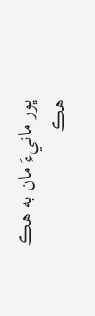ڀور مانيءَ مان به ھڪ ھڪ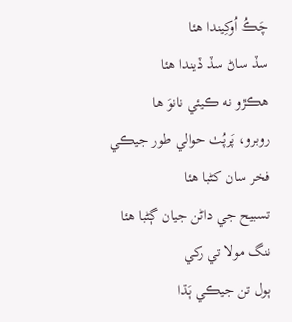چَڪُ اُوکِيندا ھئا
سڏ ساڻ سڏ ڏيندا ھئا
ھڪڙو نه ڪيئي نانوَ ھا
روبرو، پَرپُٺ حوالي طور جيڪي فخر سان کڻبا ھئا
تسبيح جي داڻن جيان ڳڻبا ھئا
ننگ مولا تي رکي
ٻول تن جيڪي ٻَڌا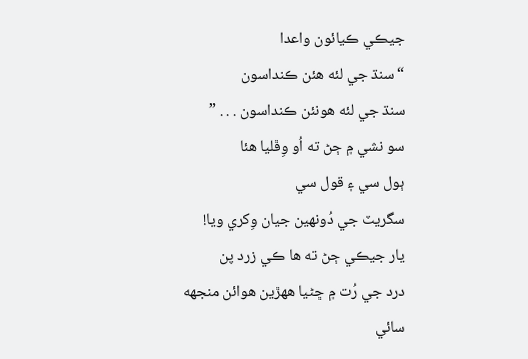جيڪي ڪيائون واعدا
“سنڌ جي لئه ھئن ڪنداسون
سنڌ جي لئه ھونئن ڪنداسون . . . ”
سو نشي ۾ ڄڻ ته اُو وِڦليا ھئا
ٻول سي ۽ قول سي
سگريٽ جي دُونھين جيان وِکري ويا!
يار جيڪي ڄڻ ته ھا ڪي زرد پن
درد جي رُت ۾ ڇڻيا ھھڙين ھوائن منجهه
سائي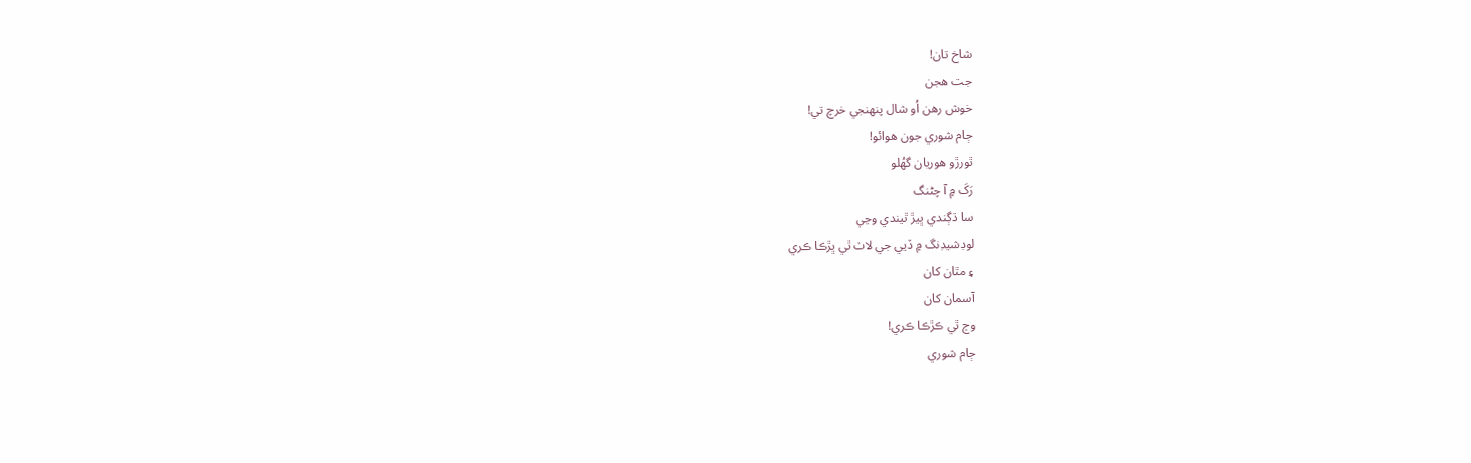شاخ تان!
جت ھجن
خوش رھن اُو شال پنھنجي خرچ تي!
ڄام شوري جون ھوائو!
ٿورڙو ھوريان گهُلو
رَکَ ۾ آ چڻنگ
سا ڌڳندي ڀيڙ ٿيندي وڃي
لوڊشيڊنگ ۾ ڏيي جي لاٽ ٿي ڀڙڪا ڪري
۽ مٿان کان
آسمان کان
وڄ ٿي ڪڙڪا ڪري!
ڄام شوري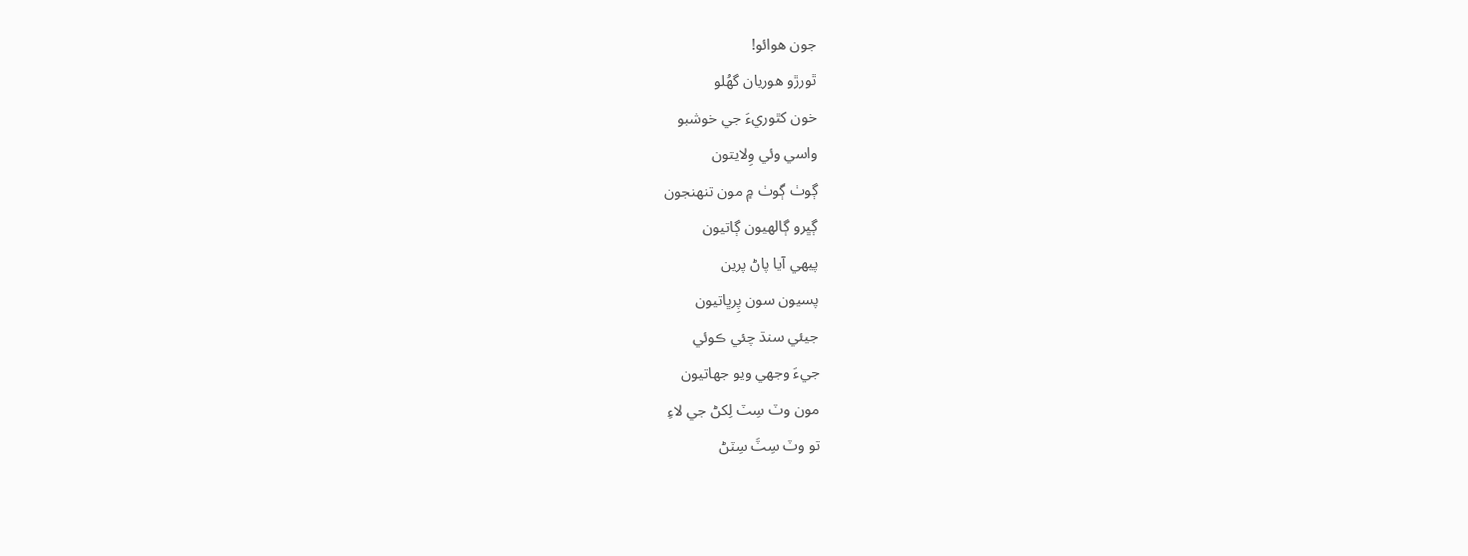جون ھوائو!
ٿورڙو ھوريان گهُلو
خون کٿوريءَ جي خوشبو
واسي وئي وِلايتون
ڳوٺ ڳوٺ ۾ مون تنھنجون
ڳڀرو ڳالھيون ڳاتيون
پيھي آيا پاڻ پرين
پسيون سون پِرڀاتيون
جيئي سنڌ چئي ڪوئي
جيءَ وجهي ويو جهاتيون
مون وٽ سِٽ لِکڻ جي لاءِ
تو وٽ سِٽَ سِٽڻ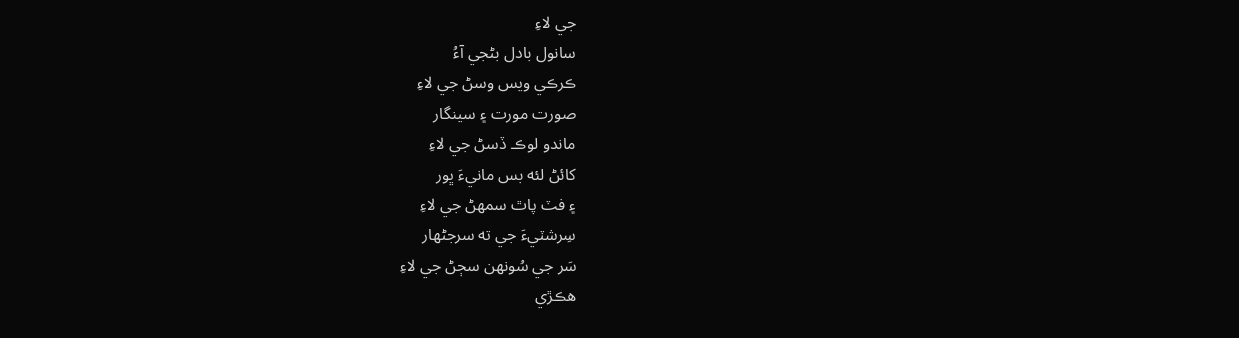جي لاءِ
سانول بادل بڻجي آءُ
ڪرڪي ويس وسڻ جي لاءِ
صورت مورت ۽ سينگار
ماندو لوڪ ڏسڻ جي لاءِ
کائڻ لئه بس مانيءَ ڀور
۽ فٽ پاٿ سمھڻ جي لاءِ
سِرشٽيءَ جي ته سرجڻھار
سَر جي سُونھن سڄڻ جي لاءِ
ھڪڙي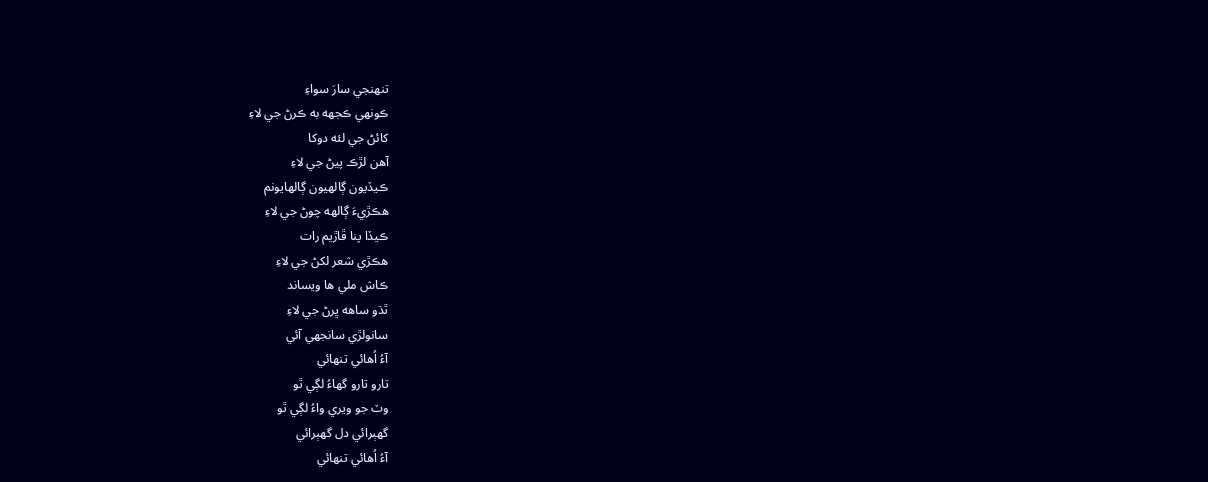تنھنجي سارَ سواءِ
ڪونھي ڪجهه به ڪرڻ جي لاءِ
کائڻ جي لئه دوکا
آھن لڙڪ پيڻ جي لاءِ
ڪيڏيون ڳالھيون ڳالھايونم
ھڪڙيءَ ڳالھه چوڻ جي لاءِ
ڪيڏا پنا ڦاڙيم رات
ھڪڙي شعر لکڻ جي لاءِ
ڪاش ملي ھا ويساند
ٿڌو ساھه ڀرڻ جي لاءِ
سانولڙي سانجهي آئي
آءُ اُھائي تنھائي
تارو تارو گهاءُ لڳي ٿو
وٽ جو ويري واءُ لڳي ٿو
گهٻرائي دل گهٻرائي
آءُ اُھائي تنھائي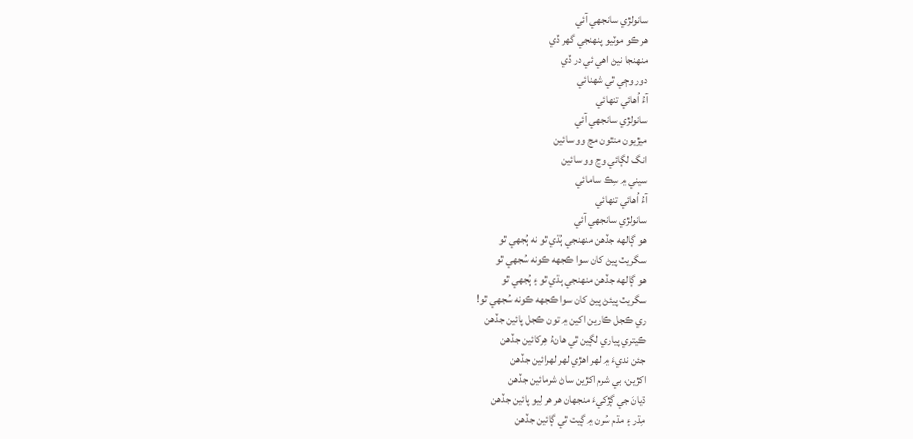سانولڙي سانجهي آئي
ھر ڪو موٽيو پنھنجي گهر ڏي
منھنجا نيڻ اھي ئي در ڏي
دور وڄي ٿي شھنائي
آءُ اُھائي تنھائي
سانولڙي سانجهي آئي
ميڙيون منٿون مڃ وو سائين
انگ لڳائي وڃ وو سائين
سيني ۾ سِڪ سامائي
آءُ اُھائي تنھائي
سانولڙي سانجهي آئي
ھو ڳالھه جڏھن منھنجي ٻُڌي ٿو نه ٻُجهي ٿو
سگريٽ پيڻ کان سوا ڪجهه ڪونه سُجهي ٿو
ھو ڳالھه جڏھن منھنجي ٻڌي ٿو ۽ ٻُجهي ٿو
سگريٽ پيئڻ پيڻ کان سوا ڪجهه ڪونه سُجهي ٿو!
ري ڪجل ڪارين اکين ۾ تون ڪجل پائين جڏھن
ڪيتري پياري لڳين ٿي ھانءُ ھِرکائين جڏھن
جئن نديءَ ۾ لھر اھڙي لھر لھرائين جڏھن
اکڙين، بي شرم اکڙين ساڻ شرمائين جڏھن
ڌيانَ جي ڳڙکيءَ منجهان ھر ھر لِيو پائين جڏھن
مِڌر ۽ مڌم سُرن ۾ ڳيت ٿي ڳائين جڏھن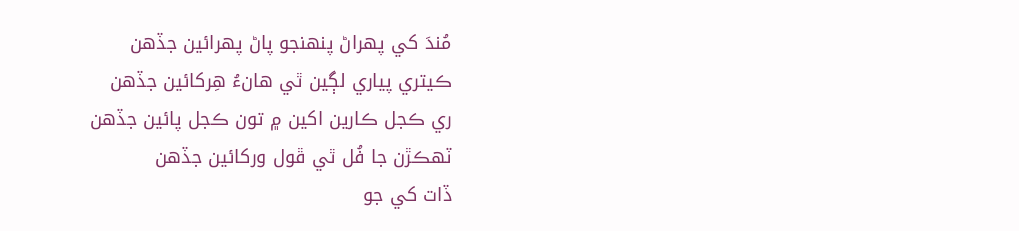مُندَ کي پھراڻ پنھنجو پاڻ پھرائين جڏھن
ڪيتري پياري لڳين ٿي ھانءُ ھِرکائين جڏھن
ري ڪجل ڪارين اکين ۾ تون ڪجل پائين جڏھن
ٽھڪڙن جا فُل ٿي ڦول ورکائين جڏھن
ڏات کي جو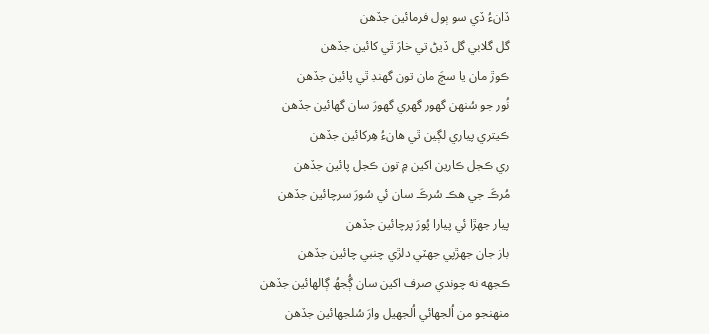ڏانءُ ڏي سو ٻول فرمائين جڏھن
گل گلابي گل ڏيڻ تي خارَ ٿي کائين جڏھن
ڪوڙ مان يا سچَ مان تون گهنڊ ٿي پائين جڏھن
نُور جو سُنھن گهور گهري گهورَ سان گهائين جڏھن
ڪيتري پياري لڳين ٿي ھانءُ ھِرکائين جڏھن
ري ڪجل ڪارين اکين ۾ تون ڪجل پائين جڏھن
مُرڪَ جي ھڪ سُرڪَ سان ئي سُورَ سرچائين جڏھن
پيار جھڙا ئي پيارا پُورَ پرچائين جڏھن
باز جان جهڙپي جھٽي دلڙي چنبي چائين جڏھن
ڪجهه نه چوندي صرف اکين سان ڳُجھُ ڳالھائين جڏھن
منھنجو من اُلجھائي اُلجھيل وارَ سُلجھائين جڏھن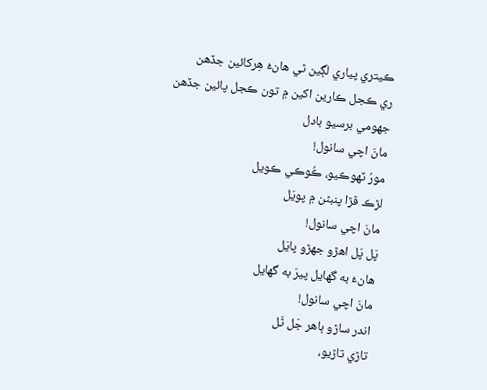ڪيتري پياري لڳين ٿي ھانءُ ھِرکائين جڏھن
ري ڪجل ڪارين اکين ۾ تون ڪجل پائين جڏھن
جھومي برسيو بادل
مانَ اچي سانول!
مورُ ٽھوڪيو، ڪُوڪي ڪويل
لڙڪ ڦڙا پنبڻن ۾ پويَل
مانَ اچي سانول!
پَل پَل اھڙو جھڙو پايَل
ھانءُ به گهايل پيرَ به گهايل
مانَ اچي سانول!
اندر ساڙو ٻاھر جَل ٿَل
تاڙي تاڙيو،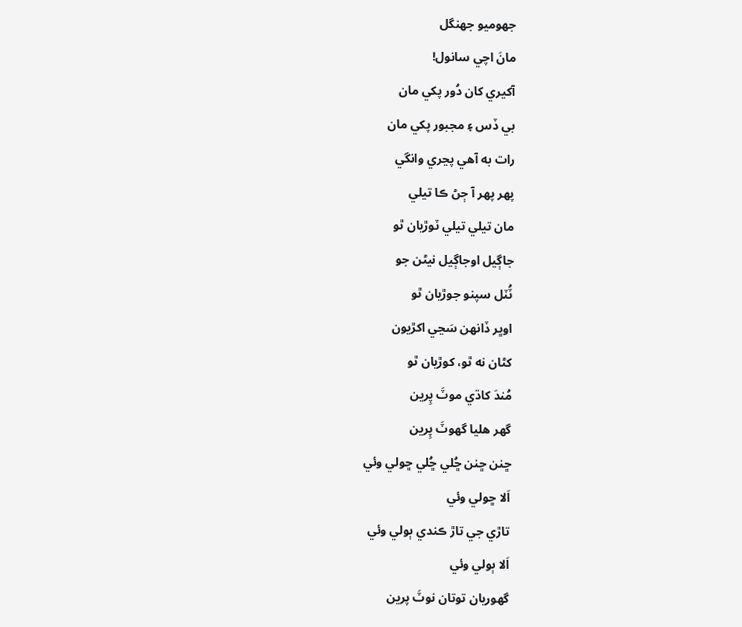جھوميو جھنگل
مانَ اچي سانول!
آکيري کان دُور پکي مان
بي ڏس ۽ مجبور پکي مان
رات به آھي پڃري وانگي
پھر پھر آ ڄڻ ڪا تيلي
مان تيلي تيلي ٽوڙيان ٿو
جاڳيل اوجاڳيل نيڻن جو
ٽُٽل سپنو جوڙيان ٿو
اوڀر ڏانھن سَڃي اکڙيون
کڻان نه ٿو، کوڙيان ٿو
مُندَ کاڌي موٽَ پِرين
گهر ھليا گهوٽَ پِرين
ڇنن ڇنن ڇُلي ڇُلي ڇولي وئي
اَلا ڇولي وئي
تاڙي جي تاڙ ڪندي ٻولي وئي
اَلا ٻولي وئي
گهوريان توتان نوٽَ پرين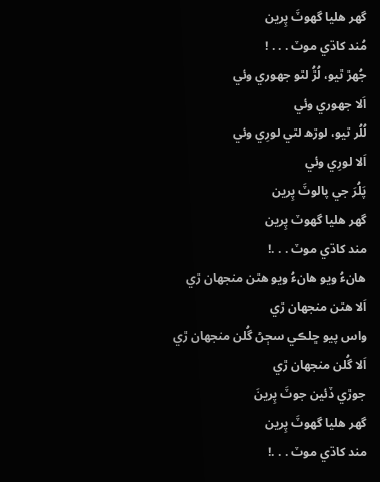گهر ھليا گهوٽَ پِرين
مُند کاڌي موٽ . . . !
جُھڙ ٿيو، لُڙُ لٿو جهوري وئي
اَلا جهوري وئي
لُلُر ٿيو، لوڙھ لٿي لورِي وئي
اَلا لورِي وئي
پَلُرَ جي پالوٽَ پِرين
گهر ھليا گهوٽ پِرين
مند کاڌي موٽ . . .!
ھانءُ ويو ھانءُ ويو ھٿن منجهان ڙي
اَلا ھٿن منجهان ڙي
واس پيو ڇلڪي سڄڻ گُلن منجهان ڙي
اَلا گُلن منجهان ڙي
جوڙي ڏئين جوٽَ پِرينَ
گهر ھليا گهوٽَ پِرين
مند کاڌي موٽ . . .!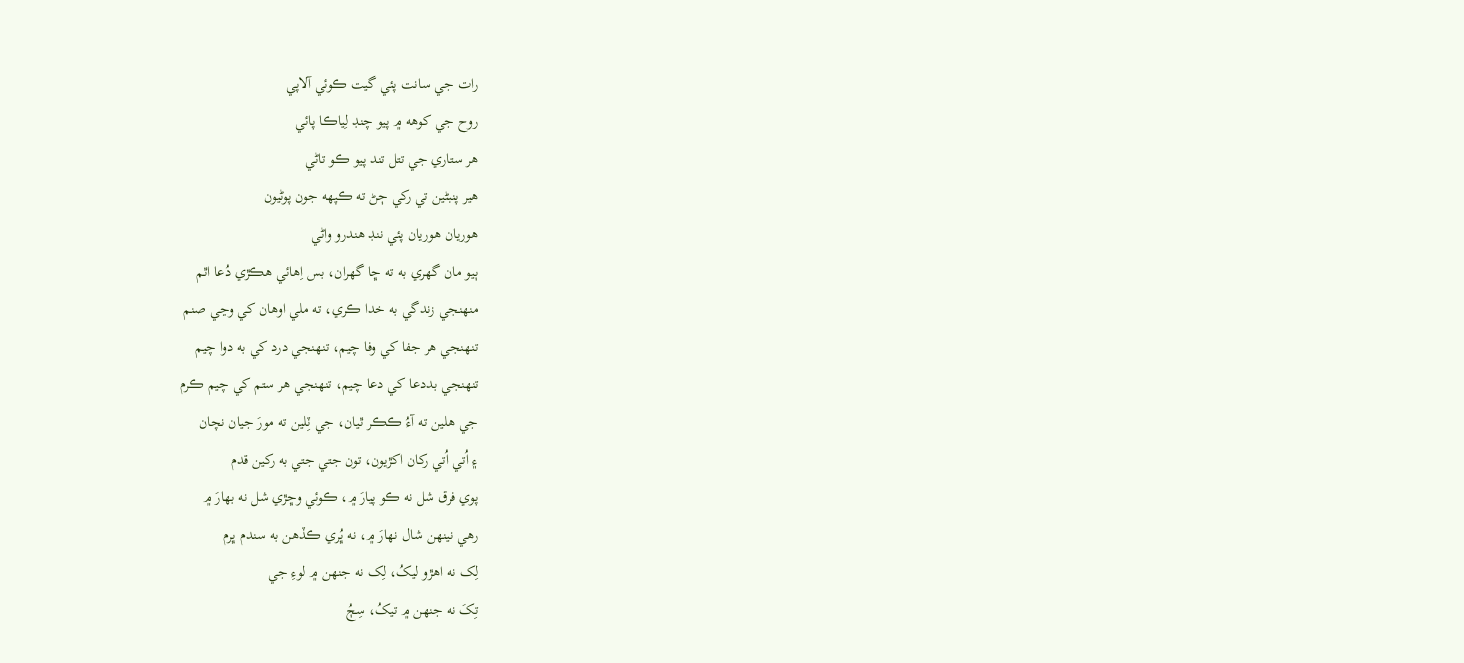رات جي سانت پئي گيت ڪوئي آلاپي
روح جي کوھه ۾ پيو چنڊ لِياڪا پائي
ھر ستاري جي تتل تند پيو ڪو تاڻي
ھير پنبڻين تي رکي ڄڻ ته ڪپھه جون پوڻيون
ھوريان ھوريان پئي ننڊ ھندرو واڻي
ٻيو مان گهري به ته ڇا گهران، بس اِھائي ھڪڙي دُعا اٿم
منھنجي زندگي به خدا ڪري، ته ملي اوھان کي وڃي صنم
تنھنجي ھر جفا کي وفا چيم، تنھنجي درد کي به دوا چيم
تنھنجي بددعا کي دعا چيم، تنھنجي ھر ستم کي چيم ڪرم
جي ھلين ته آءُ ڪڪر ٿيان، جي ٽِلين ته مورَ جيان نچان
۽ اُتي اُتي رکان اکڙيون، تون جتي جتي به رکين قدم
پوي فرق شل نه ڪو پيارَ ۾، ڪوئي وڇڙي شل نه بھارَ ۾
رھي نينھن شال نھارَ ۾، نه ڀُري ڪڏھن به سندم ڀرم
لِک نه اھڙو ليکُ، لِک نه جنھن ۾ لوءِ جي
تِکَ نه جنھن ۾ تيکُ، سِڄُ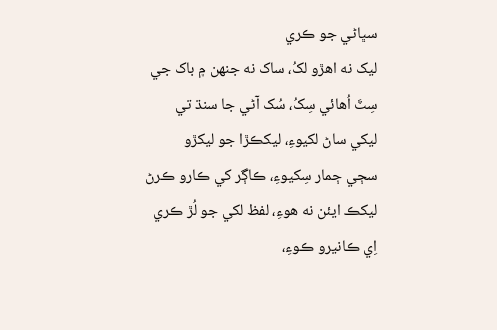سڀاڻي جو ڪري
ليک نه اھڙو لکُ، ساک نه جنھن ۾ باک جي
سِٽَ اُھائي سِکُ، سُک آڻي جا سنڌ تي
ليکي ساڻ لکيوءِ، ليکڪڙا جو ليکڙو
سڄي ڄمار سِکيوءِ، ڪاڳر کي ڪارو ڪرڻ
ليکڪ ايئن نه ھوءِ، لفظ لکي جو لُڙ ڪري
اِي ڪانيرو ڪوءِ،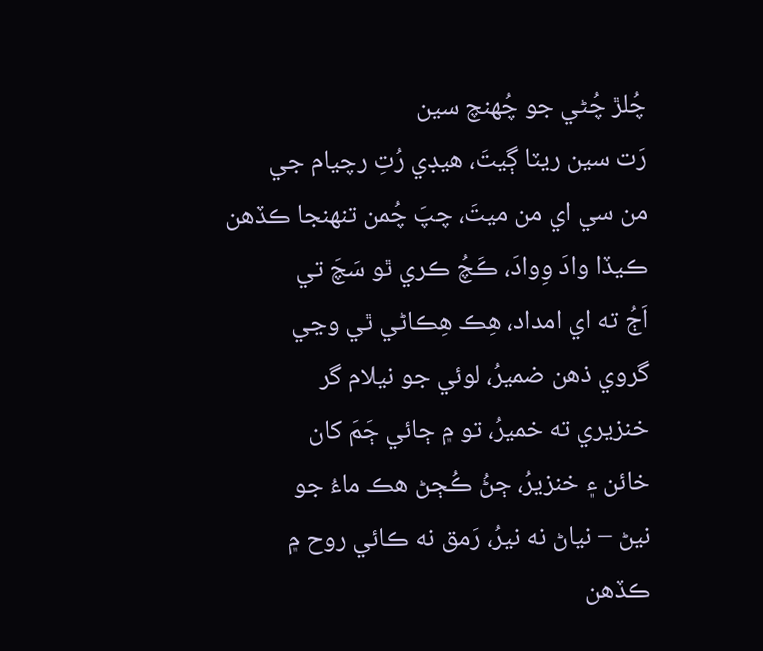چُلڙ چُڻي جو چُھنچ سين
رَت سين ريٽا ڳيتَ، ھيڊي رُتِ رچيام جي
من سي اي من ميتَ، چپَ چُمن تنھنجا ڪڏھن
ڪيڏا وادَ وِوادَ، ڪَچُ ڪري ٿو سَچَ تي
اَڄُ ته اي امداد، ھِڪ ھِڪاڻي ٿي وڃي
گروي ذھن ضميرُ، لوئي جو نيلام گر
خنزيري ته خميرُ، تو ۾ ڄائي ڄَمَ کان
خائن ۽ خنزيرُ، ڄڻُ ڪُڄڻ ھڪ ماءُ جو
نيڻ – نياڻ نه نيرُ، رَمق نه ڪائي روح ۾
ڪڏھن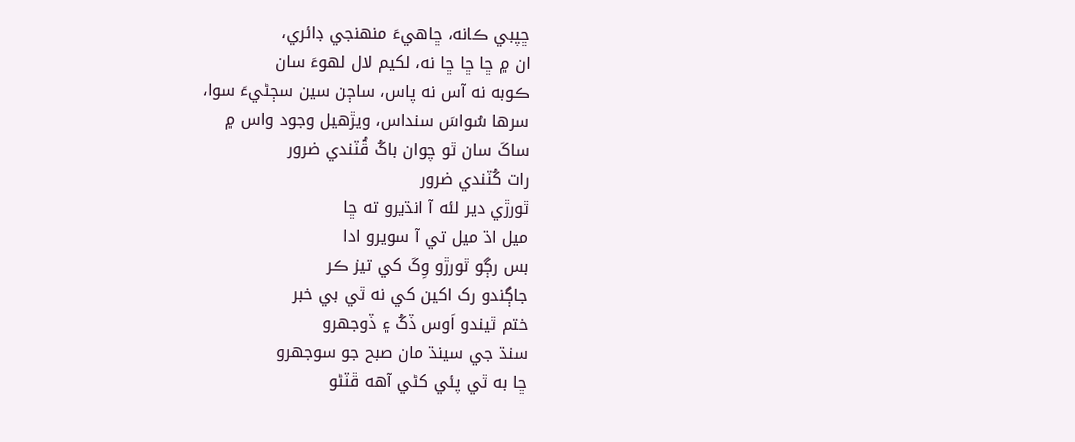ڇپبي ڪانه، ڇاھيءَ منھنجي ڊائري،
ان ۾ ڇا ڇا ڇا نه، لکيم لال لھوءَ سان
ڪوبه نه آس نه پاس، ساڄن سين سڄڻيءَ سوا،
سرھا سُواسَ سنداس، ويڙھيل وجود واس ۾
ساکَ سان ٿو چوان باکُ ڦُٽندي ضرور
رات کُٽندي ضرور
ٿورڙي دير لئه آ انڌيرو ته ڇا
ميل اڌ ميل تي آ سويرو ادا
بس رڳو ٿورڙو وِکَ کي تيز ڪر
جاڳندو رک اکين کي نه ٿي بي خبر
ختم ٿيندو اَوس ڏکُ ۽ ڏوجهرو
سنڌ جي سينڌ مان صبح جو سوجهرو
ڇا به ٿي پئي کڻي آھه ڦٽڻو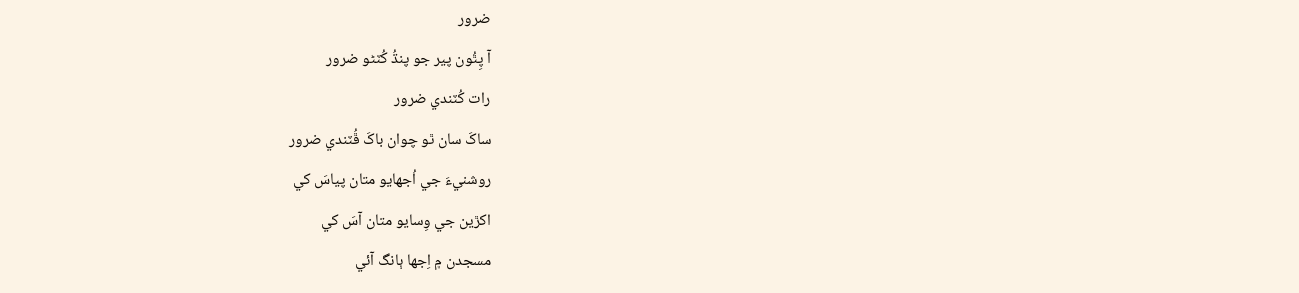ضرور
آ پِٿُون پير جو پنڌُ کُٽڻو ضرور
رات کُٽندي ضرور
ساکَ سان ٿو چوان باکَ ڦُٽندي ضرور
روشنيءَ جي اُجهايو متان پياسَ کي
اکڙين جي وِسايو متان آسَ کي
مسجدن ۾ اِجها ٻانگ آئي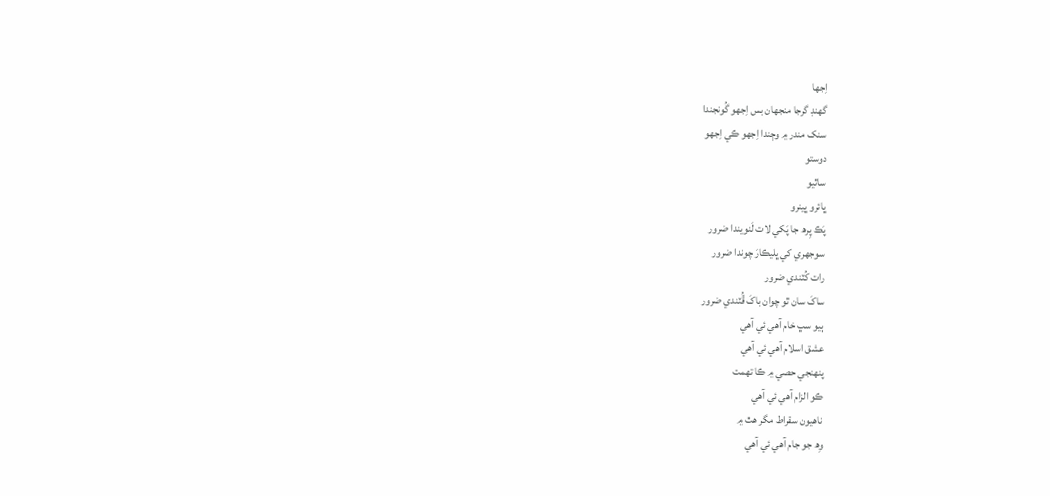اِجھا
گهنڊ گرجا منجهان بس اِجھو گُونجندا
سنک مندر ۾ وڄندا اِجھو ڪي اِجھو
دوستو
ساٿيو
ڀائرو ڀينرو
پَڪ پِرھ جا پَکي لات لَنويندا ضرور
سوجھري کي ڀليڪارَ چوندا ضرور
رات کُٽندي ضرور
ساکَ سان ٿو چوان باکَ ڦُٽندي ضرور
ٻيو سڀ خام آھي ئي آھي
عشق اسلام آھي ئي آھي
پنھنجي حصي ۾ ڪا تھمت
ڪو الزام آھي ئي آھي
ناھيون سقراط مگر ھٿ ۾
وِھ جو جام آھي ئي آھي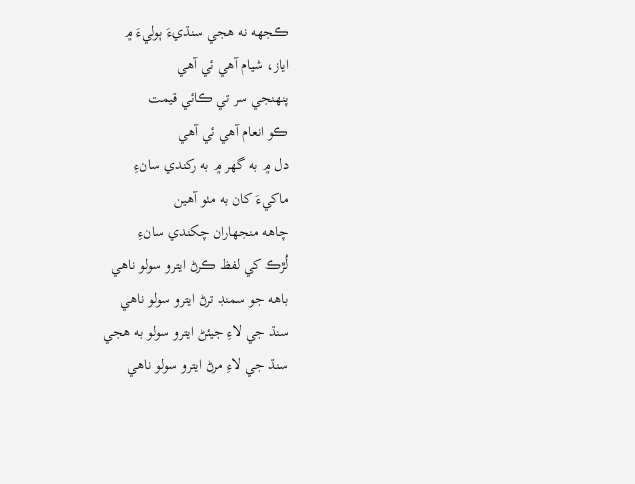ڪجهه نه ھجي سنڌيءَ ٻوليءَ ۾
اياز، شيام آھي ئي آھي
پنھنجي سر تي ڪائي قيمت
ڪو انعام آھي ئي آھي
دل ۾ به گهر ۾ به رکندي سانءِ
ماکيءَ کان به مٺو آھين
چاھه منجهاران چکندي سانءِ
لُڙڪ کي لفظ ڪرڻ ايترو سولو ناھي
باھه جو سمنڊ ترڻ ايترو سولو ناھي
سنڌ جي لاءِ جيئڻ ايترو سولو به ھجي
سنڌ جي لاءِ مرڻ ايترو سولو ناھي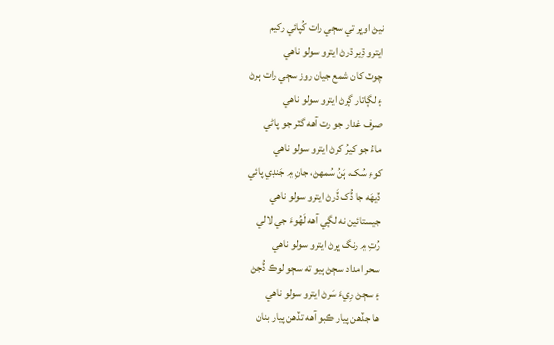نيڻ اوڀر تي سڄي رات کُپائي رکيم
ايترو ڌِير ڌرڻ ايترو سولو ناھي
چوٽ کان شمع جيان روز سڄي رات ٻرڻ
۽ لڳاتار ڳرڻ ايترو سولو ناھي
صرف غدار جو رت آھه گٽر جو پاڻي
ماءُ جو کيرُ کرڻ ايترو سولو ناھي
کوءِ سُک، ٻَنُ سُمھڻ، جانِ ۾ جَنڊي پائي
ڏيھَه جا ڏُک ڏَرڻ ايترو سولو ناھي
جيستائين نه لڳي آھه لَھُوءَ جي لالي
رُتِ ۾ رنگ ڀرڻ ايترو سولو ناھي
سحر امداد سڄڻ ٻيو ته سڄو لوڪ ڏُجڻ
۽ سڄڻ رِيءَ سَرڻ ايترو سولو ناھي
ھا جڏھن پيار ڪبو آھه تڏھن پيار بنان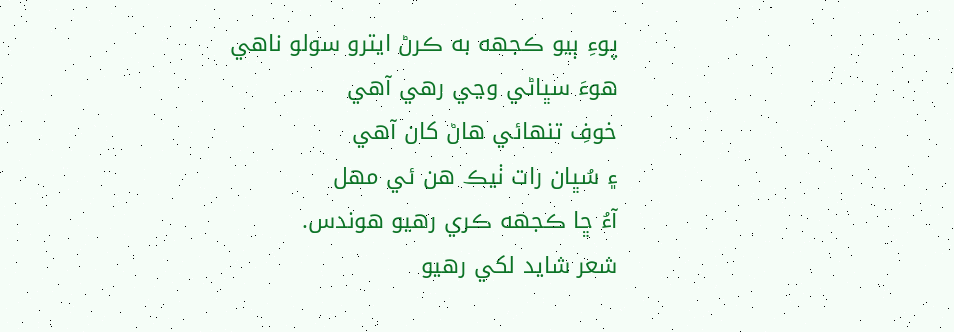پوءِ ٻيو ڪجهه به ڪرڻ ايترو سولو ناھي
ھوءَ سڀاڻي وڃي رھي آھي
خوفِ تنھائي ھاڻ کان آھي
۽ سُڀان رات ٺيڪ ھن ئي مھل
آءُ ڇا ڪجهه ڪري رھيو ھوندس.
شعر شايد لکي رھيو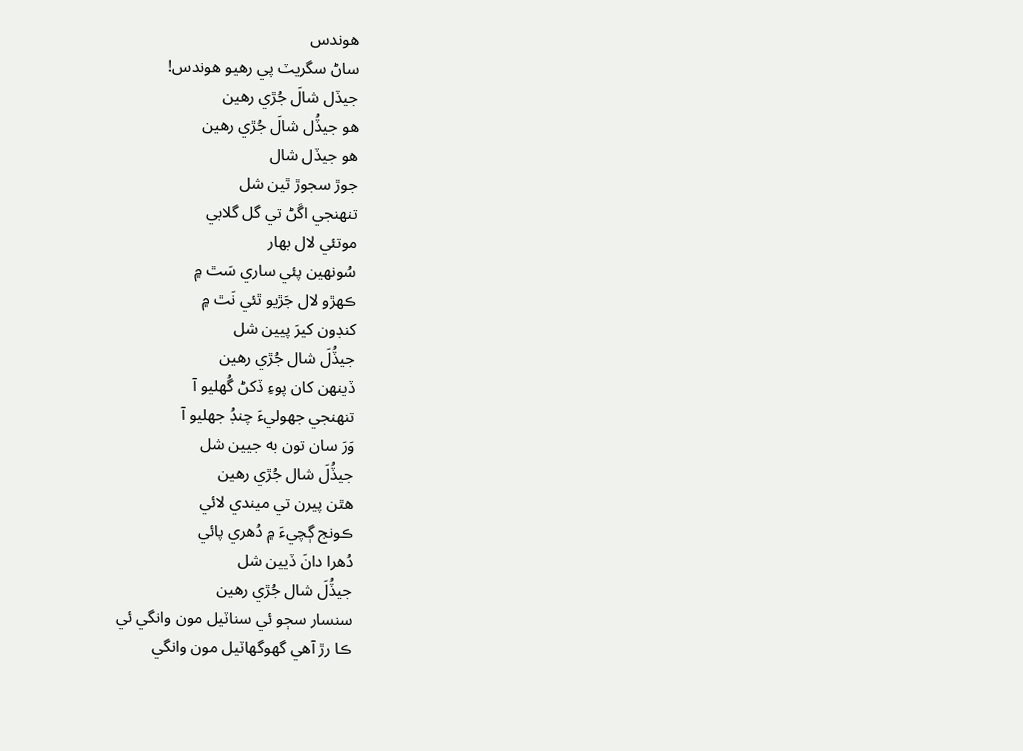ھوندس
ساڻ سگريٽ پي رھيو ھوندس!
جيڏل شالَ جُڙي رھين
ھو جيڏُل شالَ جُڙي رھين
ھو جيڏل شال
جوڙ سجوڙ ٿين شل
تنھنجي اڱڻ تي گل گلابي
موتئي لال بھار
سُونھين پئي ساري سَٿ ۾
ڪھڙو لال جَڙيو ٿئي نَٿ ۾
کنڊون کيرَ پيين شل
جيڏُلَ شال جُڙي رھين
ڏينھن کان پوءِ ڏکڻ گُھليو آ
تنھنجي جهوليءَ چنڊُ جهليو آ
وَرَ سان تون به جيين شل
جيڏُلَ شال جُڙي رھين
ھٿن پيرن تي ميندي لائي
ڪونج ڳچيءَ ۾ دُھري پائي
دُھرا دانَ ڏيين شل
جيڏُلَ شال جُڙي رھين
سنسار سڄو ئي سناٽيل مون وانگي ئي
ڪا رڙ آھي گهوگهاٽيل مون وانگي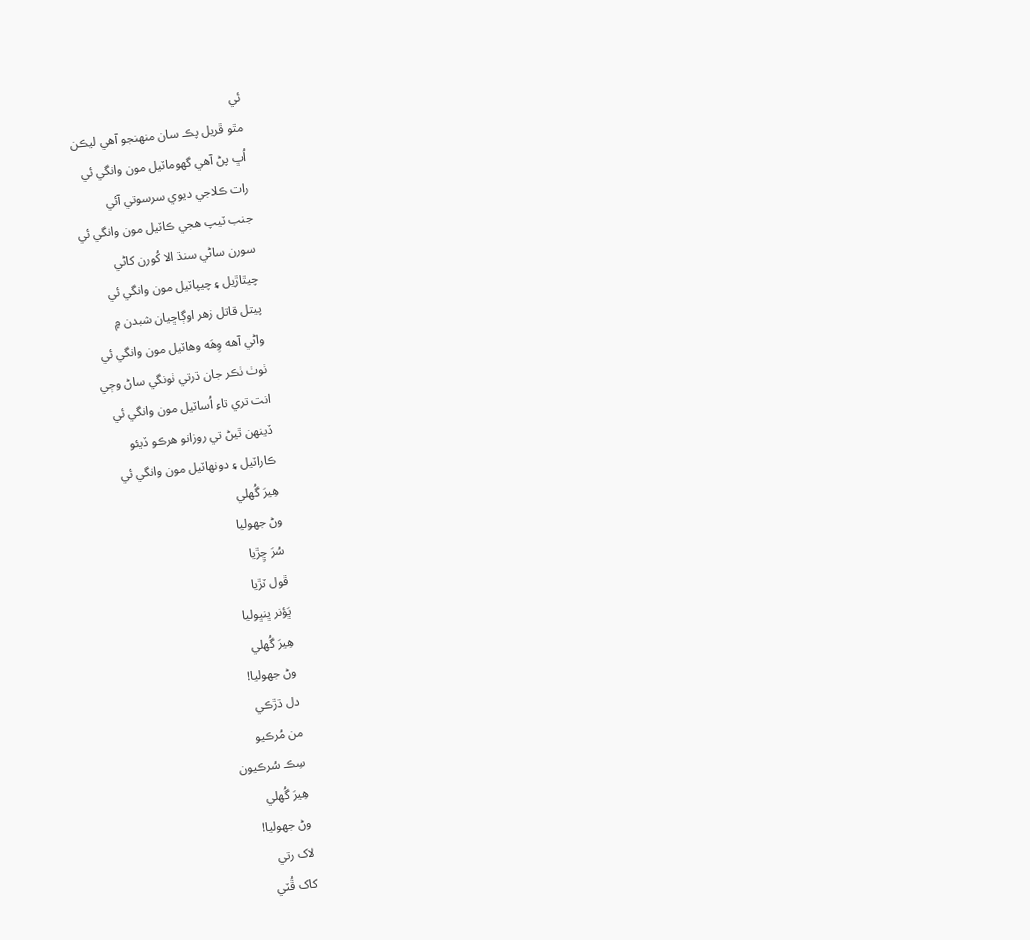ئي
مٿو ڦريل پڪ سان منھنجو آھي ليڪن
اُڀ پڻ آھي گهوماٽيل مون وانگي ئي
رات ڪلاجي ديوي سرسوتي آئي
جنب ٽيپ ھجي ڪاٽيل مون وانگي ئي
سورن ساڻي سنڌ الا کُورن کاڻي
چيٿاڙيل ۽ چيپاٽيل مون وانگي ئي
پيتل قاتل زھر اوڳاڇيان شبدن ۾
واڻي آھه وِھَه وھاٽيل مون وانگي ئي
ٺوٺ ٺڪر جان ڌرتي ٺونگي ساڻ وڄي
انت تري تاءِ اُساٽيل مون وانگي ئي
ڏينھن ٿيڻ تي روزانو ھرڪو ڏيئو
ڪاراٽيل ۽ دونھاٽيل مون وانگي ئي
ھِيرَ گُھلي
وڻ جهوليا
سُرَ ڇِڙيا
ڦول ٽڙيا
ڀَؤنر ڀنڀوليا
ھِيرَ گُھلي
وڻ جهوليا!
دل ڌڙڪي
من مُرڪيو
سِڪ سُرڪيون
ھِيرَ گُھلي
وڻ جهوليا!
لاک رتي
کاک ڦُٽي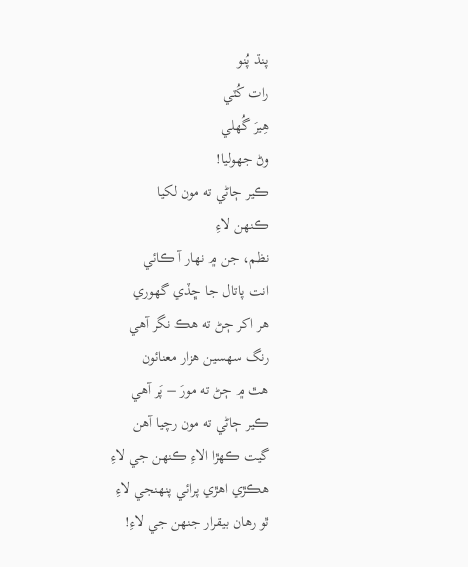پنڌ پُنو
رات کُٽي
ھِيرَ گُھلي
وڻ جهوليا!
ڪير ڄاڻي ته مون لکيا
ڪنھن لاءِ
نظم، جن ۾ نھار آ ڪائي
انت پاتال جا ڇڏي گهوري
ھر اکر ڄڻ ته ھڪ نگر آھي
رنگ سھسين ھزار معنائون
ھٿ ۾ ڄڻ ته مورَ – پَر آھي
ڪير ڄاڻي ته مون رچيا آھن
گيت ڪھڙا الاءِ ڪنھن جي لاءِ
ھڪڙي اھڙي پرائي پنھنجي لاءِ
ٿو رھان بيقرار جنھن جي لاءِ!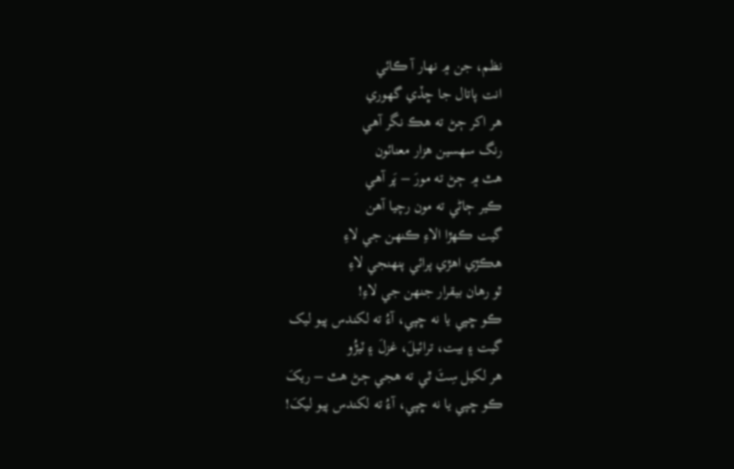نظم، جن ۾ نھار آ ڪائي
انت پاتال جا ڇڏي گهوري
ھر اکر ڄڻ ته ھڪ نگر آھي
رنگ سھسين ھزار معنائون
ھٿ ۾ ڄڻ ته مورَ – پَر آھي
ڪير ڄاڻي ته مون رچيا آھن
گيت ڪھڙا الاءِ ڪنھن جي لاءِ
ھڪڙي اھڙي پرائي پنھنجي لاءِ
ٿو رھان بيقرار جنھن جي لاءِ!
ڪو ڇپي يا نه ڇپي، آءُ ته لکندس پيو ليک
گيت ۽ بيت، ترائيلَ، غزلَ ۽ ٽيڙُو
ھر لکيل سِٽَ ٿي ته ھجي ڄڻ ھٿ – ريکَ
ڪو ڇپي يا نه ڇپي، آءُ ته لکندس پيو ليکَ!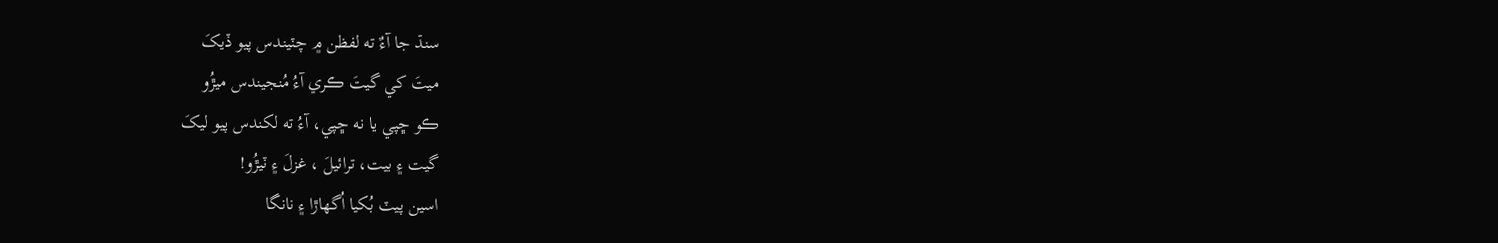سنڌ جا آءٌ ته لفظن ۾ چٽيندس پيو ڏيکَ
ميتَ کي گيتَ ڪري آءُ مُنجيندس ميڙُو
ڪو ڇپي يا نه ڇپي، آءُ ته لکندس پيو ليکَ
گيت ۽ بيت، ترائيلَ ، غزلَ ۽ ٽيڙُو!
اسين پيٽ بُکيا اُگهاڙا ۽ نانگا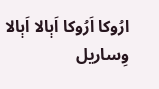ارُوکا اَرُوکا اَٻالا اَٻالا
وِساريل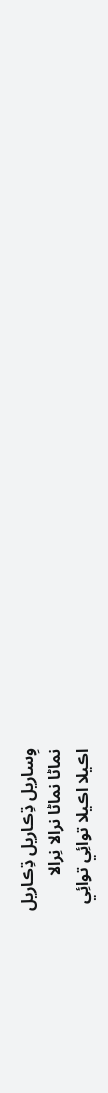وِساريل ڌِڪاريل ڌِڪاريل
نماڻا نماڻا نرالا نِرالا
اڪيلا اڪيلا توائِي توائِي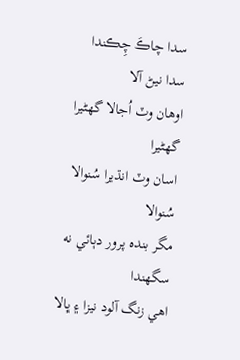سدا چاڪَ چِڪندا سدا نيڻ آلا
اوھان وٽ اُجالا گهڻيرا گهڻيرا
اسان وٽ انڌيرا سُنوالا سُنوالا
مگر بنده پرور دٻائي نه سگهندا
اھي زنگ آلود نيزا ۽ ڀالا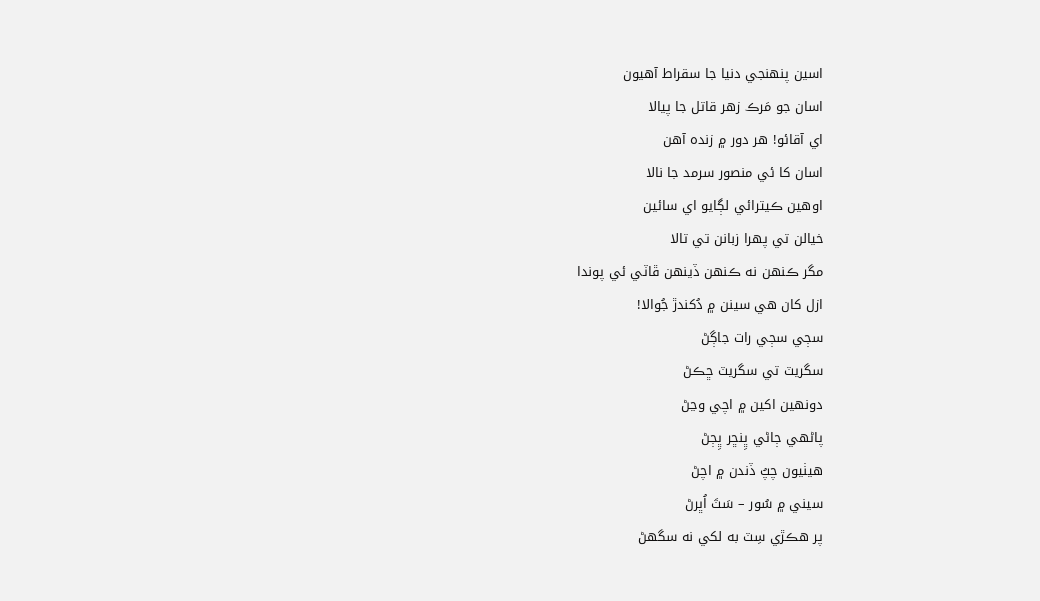اسين پنھنجي دنيا جا سقراط آھيون
اسان جو مَرڪ زھر قاتل جا پيالا
اي آقائو! ھر دور ۾ زنده آھن
اسان کا ئي منصور سرمد جا نالا
اوھين ڪيترائي لڳايو اي سائين
خيالن تي پھرا زبانن تي تالا
مگر ڪنھن نه ڪنھن ڏينھن ڦاٽي ئي پوندا
ازل کان ھي سينن ۾ دُکندڙ جُوالا!
سڄي سڄي رات جاڳڻ
سگريٽ تي سگريٽ ڇڪڻ
دونھين اکين ۾ اچي وڃڻ
پاڻھي ڄاڻي ڀِنڇر ڀِڄڻ
ھيٺيون چپُ ڏندن ۾ اچڻ
سيني ۾ سُور – سَٽَ اُڀرڻ
پر ھڪڙي سِٽ به لکي نه سگهڻ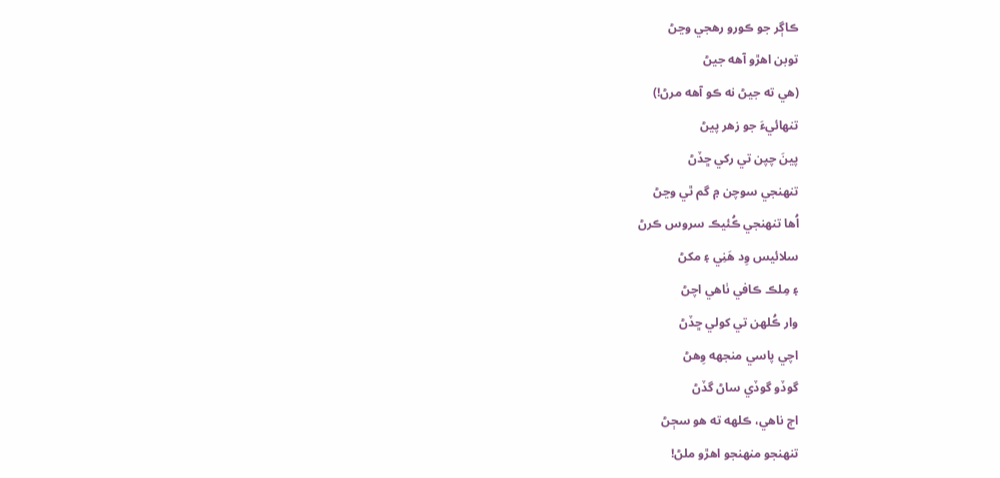ڪاڳر جو ڪورو رھجي وڃڻ
توبن اھڙو آھه جيڻ
(ھي ته جيڻ نه ڪو آھه مرڻ!)
تنھائيءَ جو زھر پيڻ
پينَ چپن تي رکي ڇڏڻ
تنھنجي سوچن ۾ گم ٿي وڃڻ
اُھا تنھنجي ڪُئيڪ سروس ڪرڻ
سلائيس وِد ھَنِي ۽ مکڻ
۽ مِلڪ ڪافي ٺاھي اچڻ
وار ڪُلھن تي کولي ڇڏڻ
اچي پاسي منجهه وِھڻ
گوڏو گوڏي ساڻ گڏڻ
اڄ ناھي، ڪلھه ته ھو سڄڻ
تنھنجو منھنجو اھڙو ملڻ!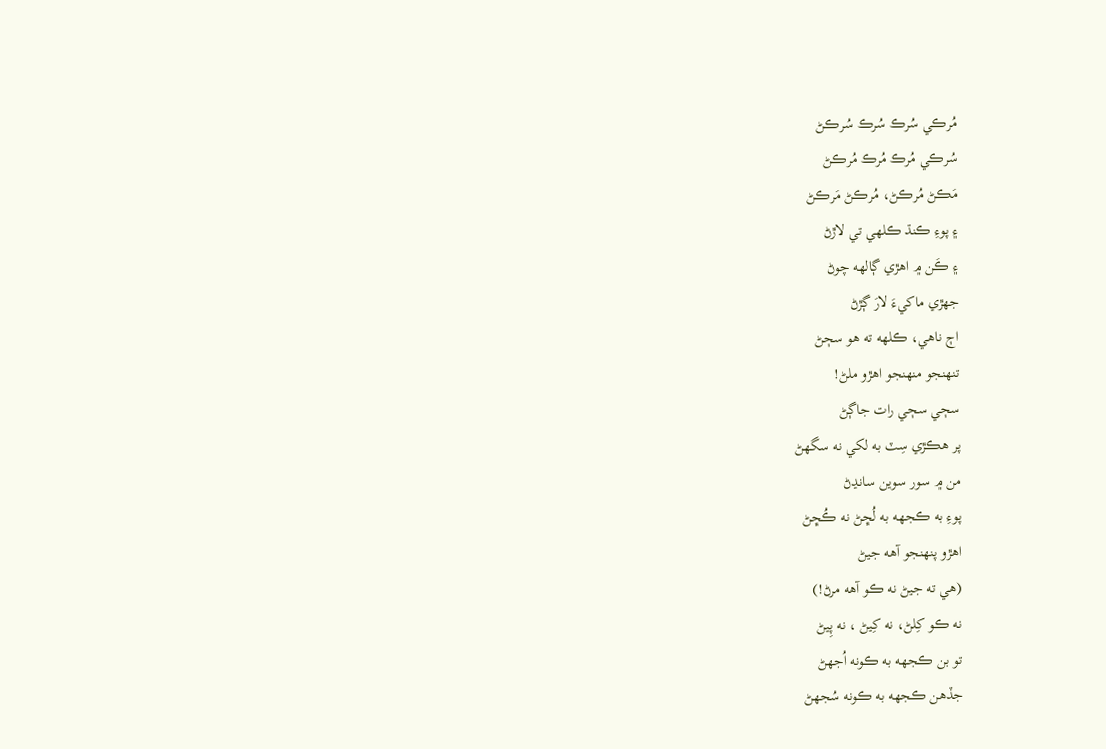مُرڪي سُرڪ سُرڪ سُرڪڻ
سُرڪي مُرڪ مُرڪ مُرڪڻ
مَڪڻ مُرڪڻ، مُرڪڻ مَرڪڻ
۽ پوءِ ڪنڌ ڪلھي تي لاڙڻ
۽ ڪَن ۾ اھڙي ڳالھه چوڻ
جھڙي ماکيءَ لارَ ڳڙڻ
اڄ ناھي، ڪلھه ته ھو سڄڻ
تنھنجو منھنجو اھڙو ملڻ!
سڄي سڄي رات جاڳڻ
پر ھڪڙي سِٽ به لکي نه سگهڻ
من ۾ سور سوين سانڍڻ
پوءِ به ڪجهه به لُڇڻ نه ڪُڇڻ
اھڙو پنھنجو آھه جيڻ
(ھي ته جيڻ نه ڪو آھه مرڻ!)
نه ڪو کِلڻ، نه کِيڻ ، نه پِيڻ
تو بن ڪجهه به ڪونه اُجهڻ
جڏھن ڪجهه به ڪونه سُجهڻ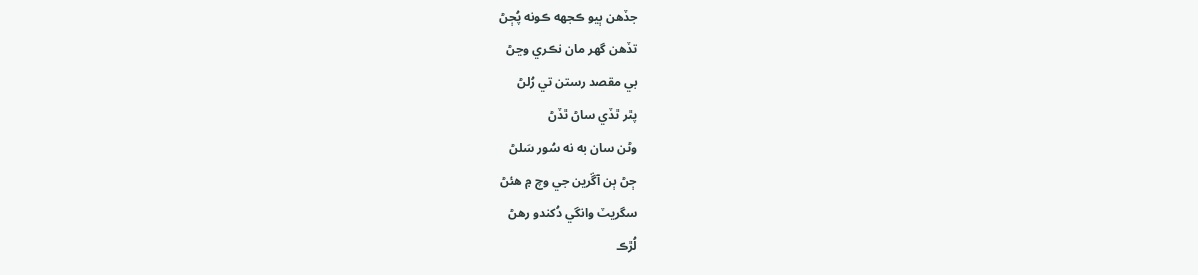جڏھن ٻيو ڪجهه ڪونه پُڄڻ
تڏھن گهر مان نڪري وڃڻ
بي مقصد رستن تي رُلڻ
پٿر ٿڏي ساڻ ٿڏڻ
وڻن سان به نه سُور سَلڻ
ڄڻ ٻن آڱرين جي وچ ۾ ھئڻ
سگريٽ وانگي دُکندو رھڻ
لُڙڪ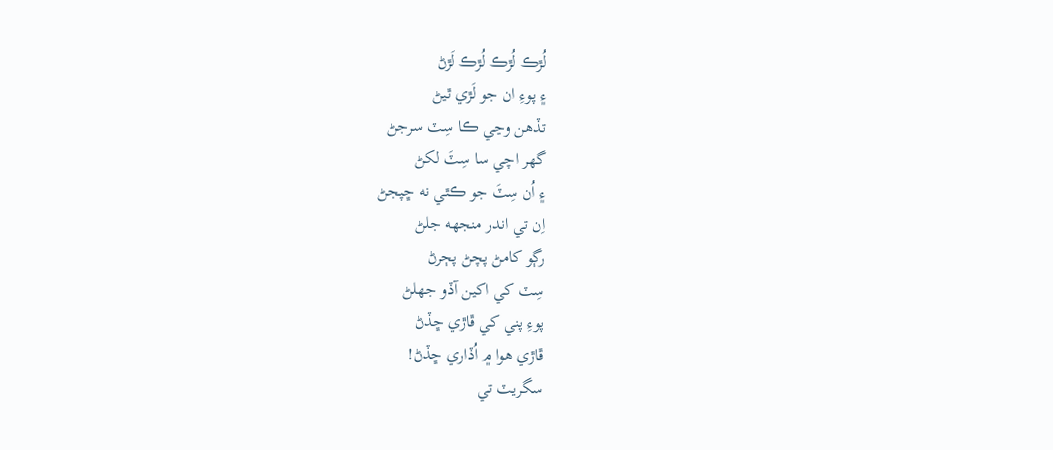لُڙڪ لُڙڪ لُڙڪ لَڙڻ
۽ پوءِ ان جو لَڙي ٿيڻ
تڏھن وڃي ڪا سِٽ سرجڻ
گهر اچي سا سِٽَ لکڻ
۽ اُن سِٽَ جو ڪٿي نه ڇپجڻ
اِن تي اندر منجهه جلڻ
رڳو کامڻ پچڻ پڄرڻ
سِٽ کي اکين آڏو جھلڻ
پوءِ پني کي ڦاڙي ڇڏڻ
ڦاڙي ھوا ۾ اُڏاري ڇڏڻ!
سگريٽ تي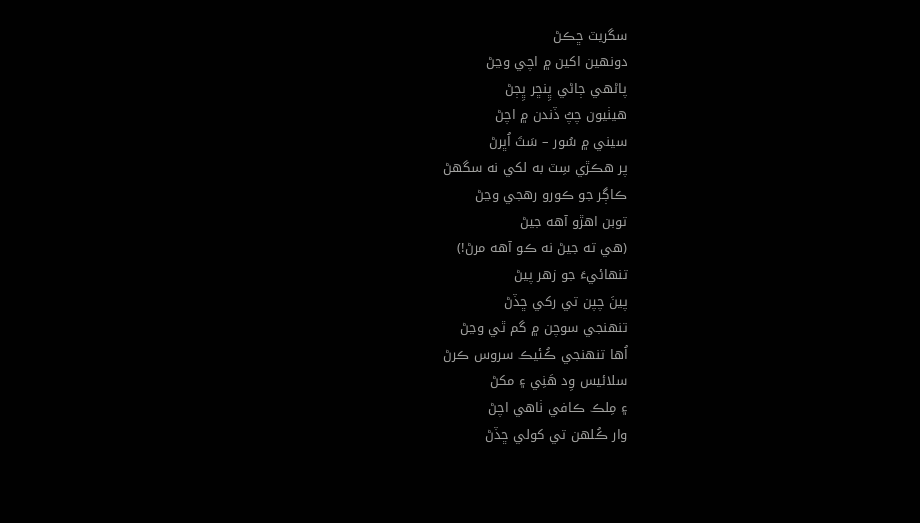سگريٽ ڇڪڻ
دونھين اکين ۾ اچي وڃڻ
پاڻھي ڄاڻي ڀِنڇر ڀِڄڻ
ھيٺيون چپُ ڏندن ۾ اچڻ
سيني ۾ سُور – سَٽَ اُڀرڻ
پر ھڪڙي سِٽ به لکي نه سگهڻ
ڪاڳر جو ڪورو رھجي وڃڻ
توبن اھڙو آھه جيڻ
(ھي ته جيڻ نه ڪو آھه مرڻ!)
تنھائيءَ جو زھر پيڻ
پينَ چپن تي رکي ڇڏڻ
تنھنجي سوچن ۾ گم ٿي وڃڻ
اُھا تنھنجي ڪُئيڪ سروس ڪرڻ
سلائيس وِد ھَنِي ۽ مکڻ
۽ مِلڪ ڪافي ٺاھي اچڻ
وار ڪُلھن تي کولي ڇڏڻ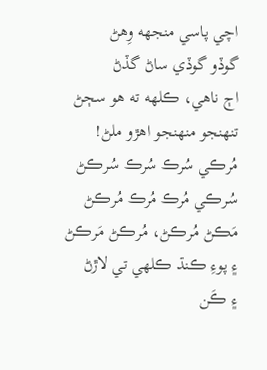اچي پاسي منجهه وِھڻ
گوڏو گوڏي ساڻ گڏڻ
اڄ ناھي، ڪلھه ته ھو سڄڻ
تنھنجو منھنجو اھڙو ملڻ!
مُرڪي سُرڪ سُرڪ سُرڪڻ
سُرڪي مُرڪ مُرڪ مُرڪڻ
مَڪڻ مُرڪڻ، مُرڪڻ مَرڪڻ
۽ پوءِ ڪنڌ ڪلھي تي لاڙڻ
۽ ڪَن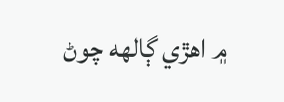۾ اھڙي ڳالھه چوڻ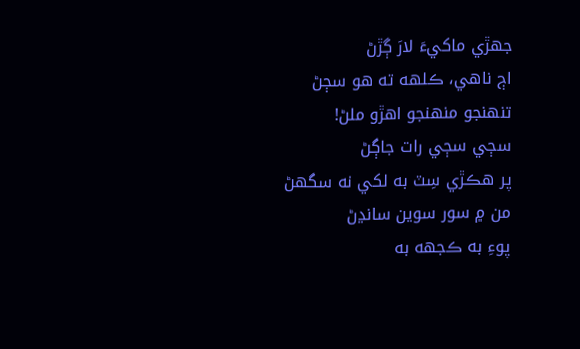جھڙي ماکيءَ لارَ ڳڙڻ
اڄ ناھي، ڪلھه ته ھو سڄڻ
تنھنجو منھنجو اھڙو ملڻ!
سڄي سڄي رات جاڳڻ
پر ھڪڙي سِٽ به لکي نه سگهڻ
من ۾ سور سوين سانڍڻ
پوءِ به ڪجهه به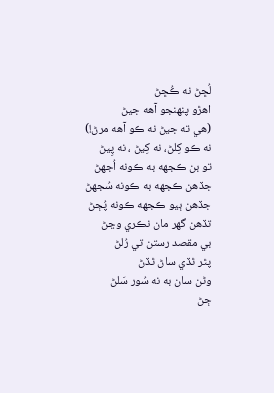لُڇڻ نه ڪُڇڻ
اھڙو پنھنجو آھه جيڻ
(ھي ته جيڻ نه ڪو آھه مرڻ!)
نه ڪو کِلڻ، نه کِيڻ ، نه پِيڻ
تو بن ڪجهه به ڪونه اُجهڻ
جڏھن ڪجهه به ڪونه سُجهڻ
جڏھن ٻيو ڪجهه ڪونه پُڄڻ
تڏھن گهر مان نڪري وڃڻ
بي مقصد رستن تي رُلڻ
پٿر ٿڏي ساڻ ٿڏڻ
وڻن سان به نه سُور سَلڻ
ڄڻ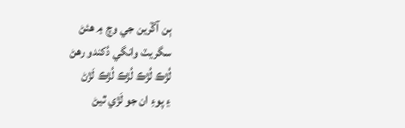ٻن آڱرين جي وچ ۾ ھئڻ
سگريٽ وانگي دُکندو رھڻ
لُڙڪ لُڙڪ لُڙڪ لُڙڪ لَڙڻ
۽ پوءِ ان جو لَڙي ٿيڻ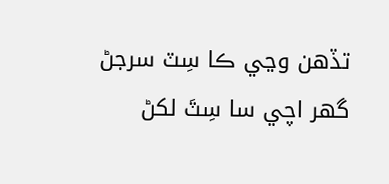تڏھن وڃي ڪا سِٽ سرجڻ
گهر اچي سا سِٽَ لکڻ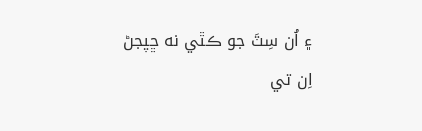۽ اُن سِٽَ جو ڪٿي نه ڇپجڻ
اِن تي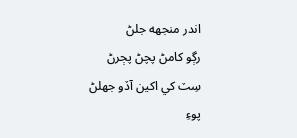اندر منجهه جلڻ
رڳو کامڻ پچڻ پڄرڻ
سِٽ کي اکين آڏو جھلڻ
پوءِ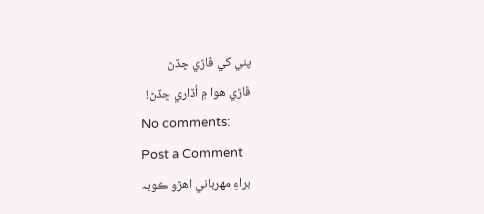پني کي ڦاڙي ڇڏڻ
ڦاڙي ھوا ۾ اُڏاري ڇڏڻ!
No comments:
Post a Comment
براءِ مھرباني اھڙو ڪوبہ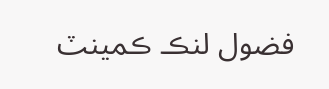فضول لنڪ ڪمينٽ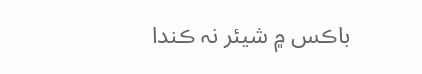باڪس ۾ شيئر نہ ڪندا